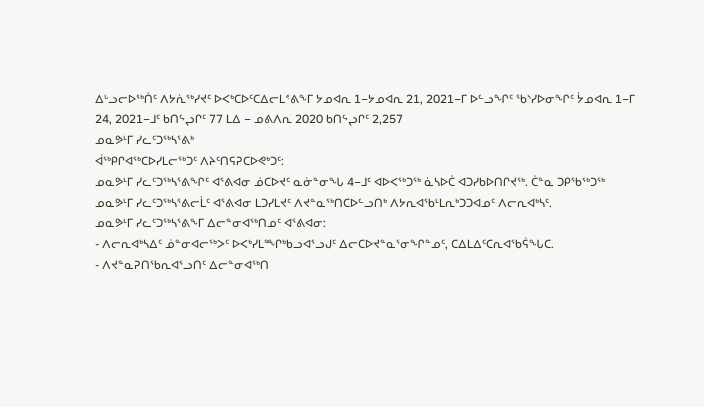ᐃᒡᓗᓕᐅᖅᑏᑦ ᐱᔭᕇᖅᓯᔪᑦ ᐅᐸᒃᑕᐅᑦᑕᐃᓕᒪᕝᕕᖕᒥ ᔭᓄᐊᕆ 1−ᔭᓄᐊᕆ 21, 2021−ᒥ ᐅᓪᓗᖏᑦ ᖃᔅᓯᐅᓂᖏᑦ ᔮᓄᐊᕆ 1−ᒥ 24, 2021−ᒧᑦ ᑲᑎᖦᖢᒋᑦ 77 ᒪᐃ − ᓄᕕᐱᕆ 2020 ᑲᑎᖦᖢᒋᑦ 2,257
ᓄᓇᕗᒻᒥ ᓯᓚᑦᑐᖅᓴᕐᕕᒃ
ᐋᖅᑭᒋᐊᖅᑕᐅᓯᒪᓕᖅᑐᑦ ᐱᔨᑦᑎᕋᕈᑕᐅᕙᒃᑐᑦ:
ᓄᓇᕗᒻᒥ ᓯᓚᑦᑐᖅᓴᕐᕕᖏᑦ ᐊᕐᕕᐊᓂ ᓅᑕᐅᔪᑦ ᓇᓃᓐᓂᖓ 4−ᒧᑦ ᐊᐅᐸᖅᑐᖅ ᓈᓴᐅᑖ ᐊᑐᓯᑲᐅᑎᒋᔪᖅ. ᑖᓐᓇ ᑐᑭᖃᖅᑐᖅ ᓄᓇᕗᒻᒥ ᓯᓚᑦᑐᖅᓴᕐᕕᓕᒫᑦ ᐊᕐᕕᐊᓂ ᒪᑐᓯᒪᔪᑦ ᐱᔪᓐᓇᖅᑎᑕᐅᓪᓗᑎᒃ ᐱᔭᕆᐊᖃᒻᒪᕆᒃᑐᑐᐊᓄᑦ ᐱᓕᕆᐊᒃᓴᑦ.
ᓄᓇᕗᒻᒥ ᓯᓚᑦᑐᖅᓴᕐᕕᖕᒥ ᐃᓕᓐᓂᐊᖅᑎᓄᑦ ᐊᕐᕕᐊᓂ:
- ᐱᓕᕆᐊᒃᓴᐃᑦ ᓅᓐᓂᐊᓕᖅᐳᑦ ᐅᐸᒃᓯᒪᙱᒃᑲᓗᐊᕐᓗᒍᑦ ᐃᓕᑕᐅᔪᓐᓇᕐᓂᖏᓐᓄᑦ, ᑕᐃᒪᐃᑦᑕᕆᐊᖃᕌᖓᑕ.
- ᐱᔪᓐᓇᕈᑎᖃᕆᐊᕐᓗᑎᑦ ᐃᓕᓐᓂᐊᖅᑎ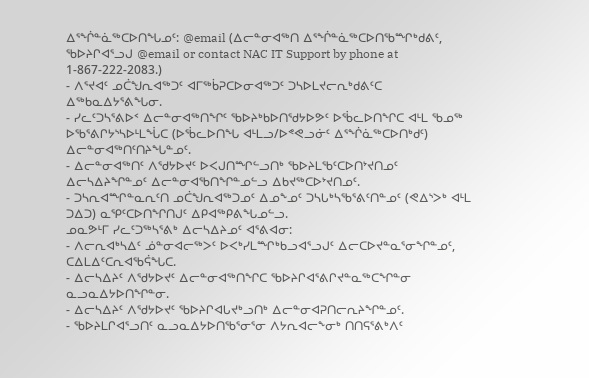ᐃᕐᖐᓐᓈᖅᑕᐅᑎᖓᓄᑦ: @email (ᐃᓕᓐᓂᐊᖅᑎ ᐃᕐᖐᓐᓈᖅᑕᐅᑎᖃᙱᒃᑯᕕᑦ, ᖃᐅᔨᒋᐊᕐᓗᒍ @email or contact NAC IT Support by phone at 1-867-222-2083.)
- ᐱᕐᔪᐊᑦ ᓄᑖᖑᕆᐊᖅᑐᑦ ᐊᒥᖅᑳᕈᑕᐅᓂᐊᖅᑐᑦ ᑐᓴᐅᒪᔪᓕᕆᒃᑯᕕᑦᑕ ᐃᖅᑲᓇᐃᔭᕐᕕᖓᓂ.
- ᓯᓚᑦᑐᓴᕐᕕᐅᑉ ᐃᓕᓐᓂᐊᖅᑎᖏᑦ ᖃᐅᔨᒃᑲᐅᑎᖁᔭᐅᕗᑦ ᐅᖄᓚᐅᑎᖏᑕ ᐊᒻᒪ ᖃᓄᖅ ᐅᖃᕐᕕᒋᔭᔅᓴᐅᒻᒪᖔᑕ (ᐅᖄᓚᐅᑎᖓ ᐊᒻᒪᓗ/ᐅᕝᕙᓗᓃᑦ ᐃᕐᖐᓈᖅᑕᐅᑎᒃᑯᑦ) ᐃᓕᓐᓂᐊᖅᑎᑦᑎᔨᖓᓐᓄᑦ.
- ᐃᓕᓐᓂᐊᖅᑎᑦ ᐱᖁᔭᐅᔪᑦ ᐅᐸᒍᑎᙱᓪᓗᑎᒃ ᖃᐅᔨᒪᖃᑦᑕᐅᑎᔾᔪᑎᓄᑦ ᐃᓕᓴᐃᔨᖏᓐᓄᑦ ᐃᓕᓐᓂᐊᖃᑎᖏᓐᓄᓪᓗ ᐃᑲᔪᖅᑕᐅᔾᔪᑎᓄᑦ.
- ᑐᓴᕆᐊᙱᓐᓇᕆᑦᑎ ᓄᑖᖑᕆᐊᖅᑐᓄᑦ ᐃᓄᖕᓄᑦ ᑐᓴᒐᒃᓴᖃᕐᕕᑦᑎᓐᓄᑦ (ᕙᐃᔅᐳᒃ ᐊᒻᒪ ᑐᐃᑐ) ᓇᕿᑦᑕᐅᑎᖏᑎᒍᑦ ᐃᑭᐊᖅᑭᕕᖓᓄᓪᓗ.
ᓄᓇᕗᒻᒥ ᓯᓚᑦᑐᖅᓴᕐᕕᒃ ᐃᓕᓴᐃᔨᓄᑦ ᐊᕐᕕᐊᓂ:
- ᐱᓕᕆᐊᒃᓴᐃᑦ ᓅᓐᓂᐊᓕᖅᐳᑦ ᐅᐸᒃᓯᒪᙱᒃᑲᓗᐊᕐᓗᒍᑦ ᐃᓕᑕᐅᔪᓐᓇᕐᓂᖏᓐᓄᑦ, ᑕᐃᒪᐃᑦᑕᕆᐊᖃᕌᖓᑕ.
- ᐃᓕᓴᐃᔨᑦ ᐱᖁᔭᐅᔪᑦ ᐃᓕᓐᓂᐊᖅᑎᖏᑕ ᖃᐅᔨᒋᐊᕐᕕᒋᔪᓐᓇᖅᑕᖏᓐᓂ ᓇᓗᓇᐃᔭᐅᑎᖏᓐᓂ.
- ᐃᓕᓴᐃᔨᑦ ᐱᖁᔭᐅᔪᑦ ᖃᐅᔨᒋᐊᒐᔪᒃᓗᑎᒃ ᐃᓕᓐᓂᐊᕈᑎᓕᕆᔨᖏᓐᓄᑦ.
- ᖃᐅᔨᒪᒋᐊᕐᓗᑎᑦ ᓇᓗᓇᐃᔭᐅᑎᖃᕐᓂᕐᓂ ᐱᔭᕆᐊᓕᖕᓂᒃ ᑎᑎᕋᕐᕕᒃᐱᑦ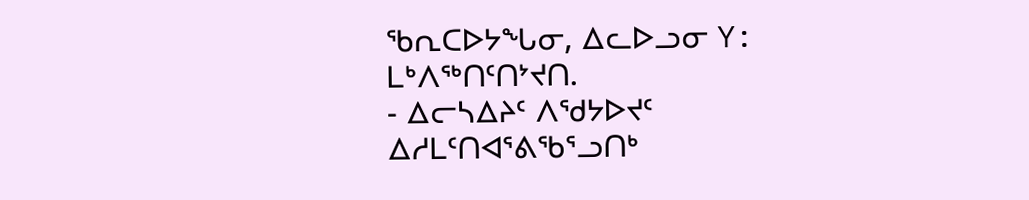ᖃᕆᑕᐅᔭᖓᓂ, ᐃᓚᐅᓗᓂ Y: ᒪᒃᐱᖅᑎᑦᑎᔾᔪᑎ.
- ᐃᓕᓴᐃᔨᑦ ᐱᖁᔭᐅᔪᑦ ᐃᓱᒪᑦᑎᐊᕐᕕᖃᕐᓗᑎᒃ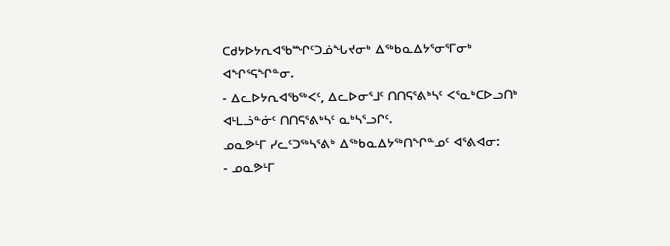ᑕᑯᔭᐅᔭᕆᐊᖃᙱᑦᑐᓅᖓᔪᓂᒃ ᐃᖅᑲᓇᐃᔭᕐᓂᕐᒥᓂᒃ ᐊᖏᕐᕋᖏᓐᓂ.
- ᐃᓚᐅᔭᕆᐊᖃᖅᐸᑦ, ᐃᓚᐅᓂᕐᒧᑦ ᑎᑎᕋᕐᕕᒃᓴᑦ ᐸᕐᓇᒃᑕᐅᓗᑎᒃ ᐊᒻᒪᓘᓐᓃᑦ ᑎᑎᕋᕐᕕᒃᓴᑦ ᓇᒃᓴᕐᓗᒋᑦ.
ᓄᓇᕗᒻᒥ ᓯᓚᑦᑐᖅᓴᕐᕕᒃ ᐃᖅᑲᓇᐃᔭᖅᑎᖏᓐᓄᑦ ᐊᕐᕕᐊᓂ:
- ᓄᓇᕗᒻᒥ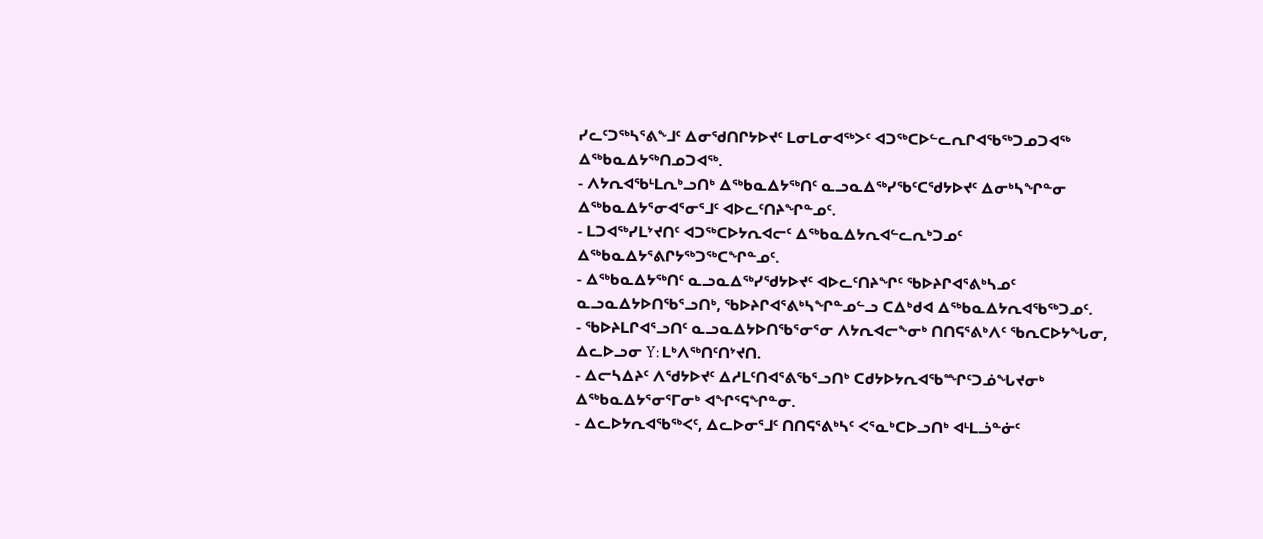ᓯᓚᑦᑐᖅᓴᕐᕕᖕᒧᑦ ᐃᓂᖁᑎᒋᔭᐅᔪᑦ ᒪᓂᒪᓂᐊᖅᐳᑦ ᐊᑐᖅᑕᐅᓪᓚᕆᒋᐊᖃᖅᑐᓄᑐᐊᖅ ᐃᖅᑲᓇᐃᔭᖅᑎᓄᑐᐊᖅ.
- ᐱᔭᕆᐊᖃᒻᒪᕆᒃᓗᑎᒃ ᐃᖅᑲᓇᐃᔭᖅᑎᑦ ᓇᓗᓇᐃᖅᓯᖃᑦᑕᖁᔭᐅᔪᑦ ᐃᓂᒃᓴᖏᓐᓂ ᐃᖅᑲᓇᐃᔭᕐᓂᐊᕐᓂᕐᒧᑦ ᐊᐅᓚᑦᑎᔨᖏᓐᓄᑦ.
- ᒪᑐᐊᖅᓯᒪᔾᔪᑎᑦ ᐊᑐᖅᑕᐅᔭᕆᐊᓕᑦ ᐃᖅᑲᓇᐃᔭᕆᐊᓪᓚᕆᒃᑐᓄᑦ ᐃᖅᑲᓇᐃᔭᕐᕕᒋᔭᖅᑐᖅᑕᖏᓐᓄᑦ.
- ᐃᖅᑲᓇᐃᔭᖅᑎᑦ ᓇᓗᓇᐃᖅᓯᖁᔭᐅᔪᑦ ᐊᐅᓚᑦᑎᔨᖏᑦ ᖃᐅᔨᒋᐊᕐᕕᒃᓴᓄᑦ ᓇᓗᓇᐃᔭᐅᑎᖃᕐᓗᑎᒃ, ᖃᐅᔨᒋᐊᕐᕕᒃᓴᖏᓐᓄᓪᓗ ᑕᐃᒃᑯᐊ ᐃᖅᑲᓇᐃᔭᕆᐊᖃᖅᑐᓄᑦ.
- ᖃᐅᔨᒪᒋᐊᕐᓗᑎᑦ ᓇᓗᓇᐃᔭᐅᑎᖃᕐᓂᕐᓂ ᐱᔭᕆᐊᓕᖕᓂᒃ ᑎᑎᕋᕐᕕᒃᐱᑦ ᖃᕆᑕᐅᔭᖓᓂ, ᐃᓚᐅᓗᓂ Y: ᒪᒃᐱᖅᑎᑦᑎᔾᔪᑎ.
- ᐃᓕᓴᐃᔨᑦ ᐱᖁᔭᐅᔪᑦ ᐃᓱᒪᑦᑎᐊᕐᕕᖃᕐᓗᑎᒃ ᑕᑯᔭᐅᔭᕆᐊᖃᙱᑦᑐᓅᖓᔪᓂᒃ ᐃᖅᑲᓇᐃᔭᕐᓂᕐᒥᓂᒃ ᐊᖏᕐᕋᖏᓐᓂ.
- ᐃᓚᐅᔭᕆᐊᖃᖅᐸᑦ, ᐃᓚᐅᓂᕐᒧᑦ ᑎᑎᕋᕐᕕᒃᓴᑦ ᐸᕐᓇᒃᑕᐅᓗᑎᒃ ᐊᒻᒪᓘᓐᓃᑦ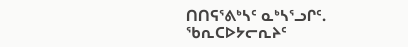ᑎᑎᕋᕐᕕᒃᓴᑦ ᓇᒃᓴᕐᓗᒋᑦ.
ᖃᕆᑕᐅᔭᓕᕆᔨᑦ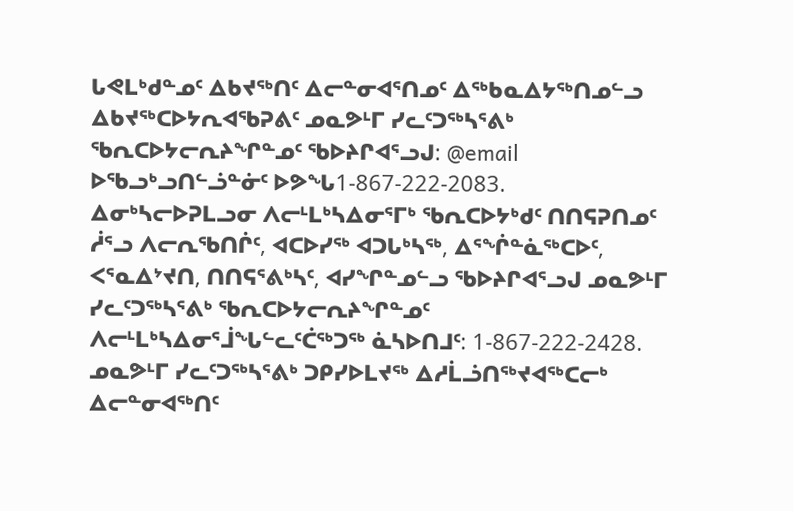ᒐᕙᒪᒃᑯᓐᓄᑦ ᐃᑲᔪᖅᑎᑦ ᐃᓕᓐᓂᐊᕐᑎᓄᑦ ᐃᖅᑲᓇᐃᔭᖅᑎᓄᓪᓗ
ᐃᑲᔪᖅᑕᐅᔭᕆᐊᖃᕈᕕᑦ ᓄᓇᕗᒻᒥ ᓯᓚᑦᑐᖅᓴᕐᕕᒃ ᖃᕆᑕᐅᔭᓕᕆᔨᖏᓐᓄᑦ ᖃᐅᔨᒋᐊᕐᓗᒍ: @email ᐅᖃᓗᒃᓗᑎᓪᓘᓐᓃᑦ ᐅᕗᖓ1-867-222-2083.
ᐃᓂᒃᓴᓕᐅᕈᒪᓗᓂ ᐱᓕᒻᒪᒃᓴᐃᓂᕐᒥᒃ ᖃᕆᑕᐅᔭᒃᑯᑦ ᑎᑎᕋᕈᑎᓄᑦ ᓲᕐᓗ ᐱᓕᕆᖃᑎᒌᑦ, ᐊᑕᐅᓯᖅ ᐊᑐᒐᒃᓴᖅ, ᐃᕐᖐᓐᓈᖅᑕᐅᑦ, ᐸᕐᓇᐃᔾᔪᑎ, ᑎᑎᕋᕐᕕᒃᓴᑦ, ᐊᓯᖏᓐᓄᓪᓗ ᖃᐅᔨᒋᐊᕐᓗᒍ ᓄᓇᕗᒻᒥ ᓯᓚᑦᑐᖅᓴᕐᕕᒃ ᖃᕆᑕᐅᔭᓕᕆᔨᖏᓐᓄᑦ ᐱᓕᒻᒪᒃᓴᐃᓂᕐᒨᖓᓪᓚᑦᑖᖅᑐᖅ ᓈᓴᐅᑎᒧᑦ: 1-867-222-2428.
ᓄᓇᕗᒻᒥ ᓯᓚᑦᑐᖅᓴᕐᕕᒃ ᑐᑭᓯᐅᒪᔪᖅ ᐃᓱᒫᓘᑎᖅᔪᐊᖅᑕᓕᒃ ᐃᓕᓐᓂᐊᖅᑎᑦ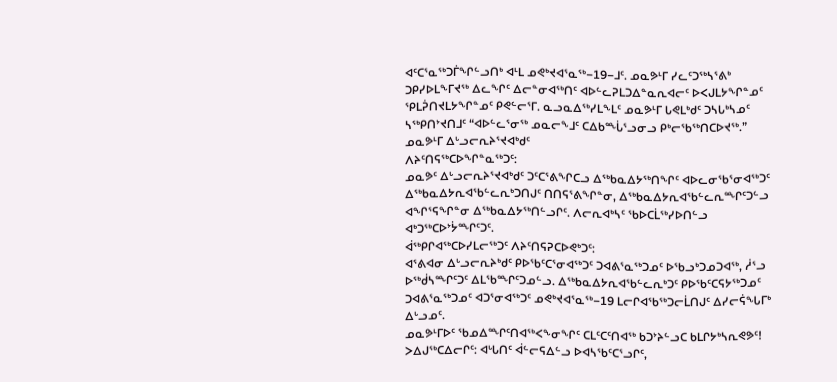ᐊᑦᑕᕐᓇᖅᑐᒦᖏᓪᓗᑎᒃ ᐊᒻᒪ ᓄᕙᒃᔪᐊᕐᓇᖅ−19−ᒧᑦ. ᓄᓇᕗᒻᒥ ᓯᓚᑦᑐᖅᓴᕐᕕᒃ ᑐᑭᓯᐅᒪᖕᒥᔪᖅ ᐃᓚᖏᑦ ᐃᓕᓐᓂᐊᖅᑎᑦ ᐊᐅᓪᓚᕈᒪᑐᐃᓐᓇᕆᐊᓕᑦ ᐅᐸᒍᒪᔭᖏᓐᓄᑦ ᕿᒪᕉᑎᔪᒪᔭᖏᓐᓄᑦ ᑭᕙᓪᓕᕐᒥ. ᓇᓗᓇᐃᖅᓯᒪᖕᒪᑦ ᓄᓇᕗᒻᒥ ᒐᕙᒪᒃᑯᑦ ᑐᓴᒐᒃᓴᓄᑦ ᓴᖅᑭᑎᔾᔪᑎᒧᑦ “ᐊᐅᓪᓚᕐᓂᖅ ᓄᓇᓕᖕᒧᑦ ᑕᐃᑲᙶᕐᓗᓂᓗ ᑭᒃᓕᖃᖅᑎᑕᐅᔪᖅ.”
ᓄᓇᕗᒻᒥ ᐃᒡᓗᓕᕆᔨᕐᔪᐊᒃᑯᑦ
ᐱᔨᑦᑎᕋᖅᑕᐅᖏᓐᓇᖅᑐᑦ:
ᓄᓇᕗᑦ ᐃᒡᓗᓕᕆᔨᕐᔪᐊᒃᑯᑦ ᑐᑦᑕᕐᕕᖏᑕᓗ ᐃᖅᑲᓇᐃᔭᖅᑎᖏᑦ ᐊᐅᓚᓂᖃᕐᓂᐊᖅᑐᑦ ᐃᖅᑲᓇᐃᔭᕆᐊᖃᓪᓚᕆᒃᑐᑎᒍᑦ ᑎᑎᕋᕐᕕᖏᓐᓂ, ᐃᖅᑲᓇᐃᔭᕆᐊᖃᓪᓚᕆᙱᑦᑐᓪᓗ ᐊᖏᕐᕋᖏᓐᓂ ᐃᖅᑲᓇᐃᔭᖅᑎᓪᓗᒋᑦ. ᐱᓕᕆᐊᒃᓴᑦ ᖃᐅᑕᒫᖅᓯᐅᑎᓪᓗ ᐊᒃᑐᖅᑕᐅᔾᔮᙱᑦᑐᑦ.
ᐋᖅᑭᒋᐊᖅᑕᐅᓯᒪᓕᖅᑐᑦ ᐱᔨᑦᑎᕋᕈᑕᐅᕙᒃᑐᑦ:
ᐊᕐᕕᐊᓂ ᐃᒡᓗᓕᕆᔨᒃᑯᑦ ᑭᐅᖃᑦᑕᕐᓂᐊᖅᑐᑦ ᑐᐊᕕᕐᓇᖅᑐᓄᑦ ᐅᖃᓗᒃᑐᓄᑐᐊᖅ, ᓲᕐᓗ ᐅᖅᑰᓴᙱᑦᑐᑦ ᐃᒪᖃᙱᑦᑐᓄᓪᓗ. ᐃᖅᑲᓇᐃᔭᕆᐊᖃᓪᓚᕆᒃᑐᑦ ᑭᐅᖃᑦᑕᕋᔭᖅᑐᓄᑦ ᑐᐊᕕᕐᓇᖅᑐᓄᑦ ᐊᑐᕐᓂᐊᖅᑐᑦ ᓄᕙᒃᔪᐊᕐᓇᖅ−19 ᒪᓕᒋᐊᖃᖅᑐᓕᒫᑎᒍᑦ ᐃᓯᓕᕌᖓᒥᒃ ᐃᒡᓗᓄᑦ.
ᓄᓇᕗᒻᒥᐅᑦ ᖃᓄᐃᙱᑦᑎᐊᖅᐸᖕᓂᖏᑦ ᑕᒪᑦᑕᑦᑎᐊᖅ ᑲᑐᔾᔨᓪᓗᑕ ᑲᒪᒋᔭᒃᓴᕆᕙᕗᑦ! ᐳᐃᒍᖅᑕᐃᓕᒋᑦ: ᐊᒡᒐᑎᑦ ᐋᓪᓕᕋᐃᓪᓗ ᐅᐊᓴᖃᑦᑕᕐᓗᒋᑦ,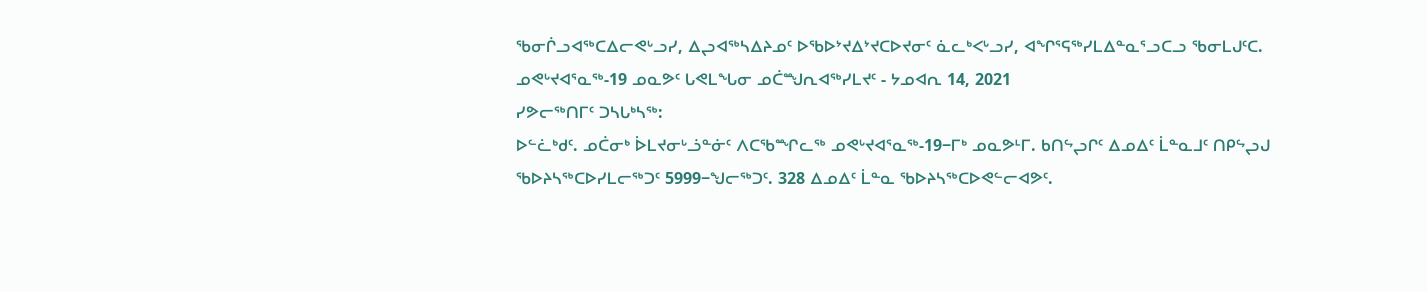ᖃᓂᒌᓗᐊᖅᑕᐃᓕᕙᒡᓗᓯ, ᐃᖢᐊᖅᓴᐃᔨᓄᑦ ᐅᖃᐅᔾᔪᐃᔾᔪᑕᐅᔪᓂᑦ ᓈᓚᒃᐸᒡᓗᓯ, ᐊᖏᕐᕋᖅᓯᒪᐃᓐᓇᕐᓗᑕᓗ ᖃᓂᒪᒍᑦᑕ.
ᓄᕙᒡᔪᐊᕐᓇᖅ-19 ᓄᓇᕗᑦ ᒐᕙᒪᖓᓂ ᓄᑖᙳᕆᐊᖅᓯᒪᔪᑦ - ᔭᓄᐊᕆ 14, 2021
ᓯᕗᓕᖅᑎᒥᑦ ᑐᓴᒐᒃᓴᖅ:
ᐅᓪᓛᒃᑯᑦ. ᓄᑖᓂᒃ ᐆᒪᔪᓂᒡᓘᓐᓃᑦ ᐱᑕᖃᙱᓚᖅ ᓄᕙᒡᔪᐊᕐᓇᖅ-19−ᒥᒃ ᓄᓇᕗᒻᒥ. ᑲᑎᖦᖢᒋᑦ ᐃᓄᐃᑦ ᒫᓐᓇᒧᑦ ᑎᑭᖦᖢᒍ ᖃᐅᔨᓴᖅᑕᐅᓯᒪᓕᖅᑐᑦ 5999−ᖑᓕᖅᑐᑦ. 328 ᐃᓄᐃᑦ ᒫᓐᓇ ᖃᐅᔨᓴᖅᑕᐅᕙᓪᓕᐊᕗᑦ.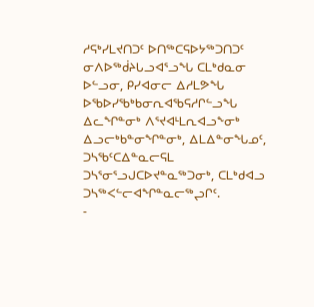ᓱᕋᒃᓯᒪᔪᑎᑐᑦ ᐅᑎᖅᑕᕋᐅᔭᖅᑐᑎᑐᑦ ᓂᐱᐅᖅᑰᔨᒐᓗᐊᕐᓗᖓ ᑕᒪᒃᑯᓇᓂ ᐅᓪᓗᓂ, ᑭᓯᐊᓂᓕ ᐃᓱᒪᕗᖓ ᐅᖃᐅᓯᖃᒃᑲᓂᕆᐊᖃᕋᓱᒋᓪᓗᖓ ᐃᓚᖏᓐᓂᒃ ᐱᕐᔪᐊᒻᒪᕆᐊᓗᖕᓂᒃ ᐃᓗᓕᒃᑲᓐᓂᖏᓐᓂᒃ, ᐃᒪᐃᓐᓂᖓᓄᑦ, ᑐᓴᖃᑦᑕᐃᓐᓇᓕᕋᒪ ᑐᓴᕐᓂᕐᓗᒍᑕᐅᔪᓐᓇᖅᑐᓂᒃ, ᑕᒪᒃᑯᐊᓗ ᑐᓴᖅᐸᓪᓕᐊᖏᓐᓇᓕᖅᖢᒋᑦ.
-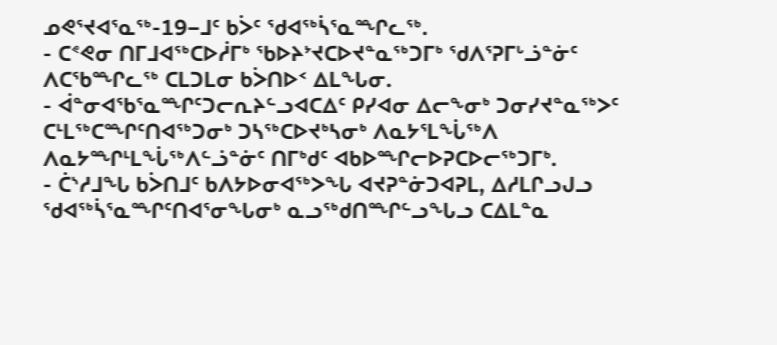ᓄᕙᕐᔪᐊᕐᓇᖅ-19−ᒧᑦ ᑲᐴᑦ ᖁᐊᖅᓵᕐᓇᙱᓚᖅ.
- ᑕᕝᕙᓂ ᑎᒥᒧᐊᖅᑕᐅᓲᒥᒃ ᖃᐅᔨᔾᔪᑕᐅᔪᓐᓇᖅᑐᒥᒃ ᖁᐱᕐᕈᒥᒡᓘᓐᓃᑦ ᐱᑕᖃᙱᓚᖅ ᑕᒪᑐᒪᓂ ᑲᐴᑎᐅᑉ ᐃᒪᖓᓂ.
- ᐋᓐᓂᐊᖃᕐᓇᙱᑦᑐᓕᕆᔨᓪᓗᐊᑕᐃᑦ ᑭᓯᐊᓂ ᐃᓕᖕᓂᒃ ᑐᓂᓯᔪᓐᓇᖅᐳᑦ ᑕᒻᒪᖅᑕᙱᑦᑎᐊᖅᑐᓂᒃ ᑐᓴᖅᑕᐅᔪᒃᓴᓂᒃ ᐱᓇᔭᕐᒪᖔᖅᐱ ᐱᓇᔭᙱᒻᒪᖔᖅᐱᓪᓘᓐᓃᑦ ᑎᒥᒃᑯᑦ ᐊᑲᐅᙱᓕᐅᕈᑕᐅᓕᖅᑐᒥᒃ.
- ᑖᔅᓱᒧᖓ ᑲᐴᑎᒧᑦ ᑲᐱᔭᐅᓂᐊᖅᐳᖓ ᐊᔪᕈᓐᓃᑐᐊᕈᒪ, ᐃᓱᒪᒋᓗᒍᓗ ᖁᐊᖅᓵᕐᓇᙱᑦᑎᐊᕐᓂᖓᓂᒃ ᓇᓗᖅᑯᑎᙱᓪᓗᖓᓗ ᑕᐃᒪᓐᓇ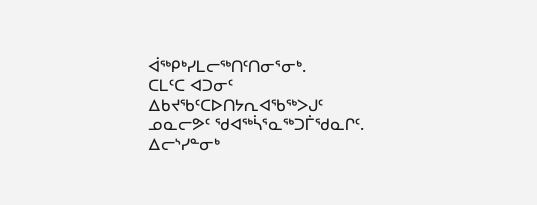ᐋᖅᑭᒃᓯᒪᓕᖅᑎᑦᑎᓂᕐᓂᒃ.
ᑕᒪᑦᑕ ᐊᑐᓂᑦ ᐃᑲᔪᖃᑦᑕᐅᑎᔭᕆᐊᖃᖅᐳᒍᑦ ᓄᓇᓕᕗᑦ ᖁᐊᖅᓵᕐᓇᖅᑐᒦᖁᓇᒋᑦ. ᐃᓕᔅᓯᓐᓂᒃ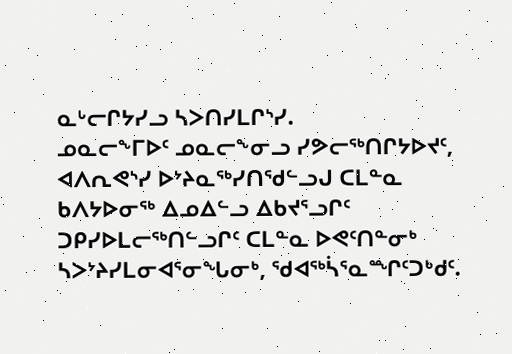ᓇᒡᓕᒋᔭᓯᓗ ᓴᐳᑎᓯᒪᒋᔅᓯ.
ᓄᓇᓕᖕᒥᐅᑦ ᓄᓇᓕᖕᓂᓗ ᓯᕗᓕᖅᑎᒋᔭᐅᔪᑦ, ᐊᐱᕆᕙᔅᓯ ᐅᔾᔨᓇᖅᓯᑎᖁᓪᓗᒍ ᑕᒪᓐᓇ ᑲᐱᔭᐅᓂᖅ ᐃᓄᐃᓪᓗ ᐃᑲᔪᕐᓗᒋᑦ ᑐᑭᓯᐅᒪᓕᖅᑎᓪᓗᒋᑦ ᑕᒪᓐᓇ ᐅᕙᑦᑎᓐᓂᒃ ᓴᐳᔾᔨᓯᒪᓂᐊᕐᓂᖓᓂᒃ, ᖁᐊᖅᓵᕐᓇᙱᑦᑐᒃᑯᑦ.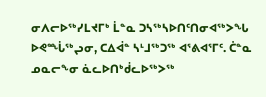ᓂᐱᓕᐅᖅᓯᒪᔪᒥᒃ ᒫᓐᓇ ᑐᓴᖅᓴᐅᑎᑦᑎᓂᐊᖅᐳᖓ ᐅᕙᙶᖅᖢᓂ, ᑕᐃᐋᓐ ᓴᒻᒧᖅᑐᖅ ᐊᕐᕕᐊᕐᒥᑦ. ᑖᓐᓇ ᓄᓇᓕᖕᓂ ᓈᓚᐅᑎᒃᑰᓚᐅᖅᐳᖅ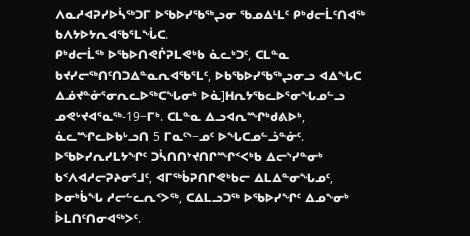ᐱᓇᓱᐊᕈᓯᐅᓵᖅᑐᒥ ᐅᖃᐅᓯᖃᖅᖢᓂ ᖃᓄᐃᒻᒪᑦ ᑭᒃᑯᓕᒫᑦᑎᐊᖅ ᑲᐱᔭᐅᔭᕆᐊᖃᕐᒪᖔᑕ.
ᑭᒃᑯᓕᒫᖅ ᐅᖃᐅᑎᕙᒌᕈᒪᕙᒃᑲ ᓈᓚᒃᑐᑦ, ᑕᒪᓐᓇ ᑲᔪᓯᓕᖅᑎᑦᑎᑐᐃᓐᓇᕆᐊᖃᕐᒪᑦ, ᐅᑲᖃᐅᓯᖃᖅᖢᓂᓗ ᐊᐃᖓᑕ ᐃᓅᔪᓐᓃᕐᓂᕆᓚᐅᖅᑕᖓᓂᒃ ᐅᓈ]ᕼᕆᔭᖃᓚᐅᕐᓂᖓᓄᓪᓗ ᓄᕙᒡᔪᐊᕐᓇᖅ-19−ᒥᒃ. ᑕᒪᓐᓇ ᐃᓗᐊᕆᙱᒃᑯᕕᐅᒃ, ᓈᓚᙱᓚᐅᑲᒡᓗᑎ 5 ᒥᓇᑦᔅ−ᓄᑦ ᐅᖓᑕᓄᓪᓘᓐᓃᑦ.
ᐅᖃᐅᓯᕆᓯᒪᔭᖏᑦ ᑐᓵᑎᑎᔾᔪᑎᒋᙱᑉᐸᒃᑲ ᐃᓕᔅᓯᓐᓂᒃ ᑲᑉᐱᐊᓱᓕᕈᔨᓂᕐᒧᑦ, ᐊᒥᖅᑳᕈᑎᒋᕙᒃᑲᓕ ᐃᒪᐃᓐᓂᖓᓄᑦ, ᐅᓂᒃᑳᖓ ᓱᓕᓪᓚᕆᑉᐳᖅ, ᑕᐃᒪᓗᑐᖅ ᐅᖃᐅᓯᖏᑦ ᐃᓄᖕᓂᒃ ᐆᒪᑎᑦᑎᓂᐊᖅᐳᑦ.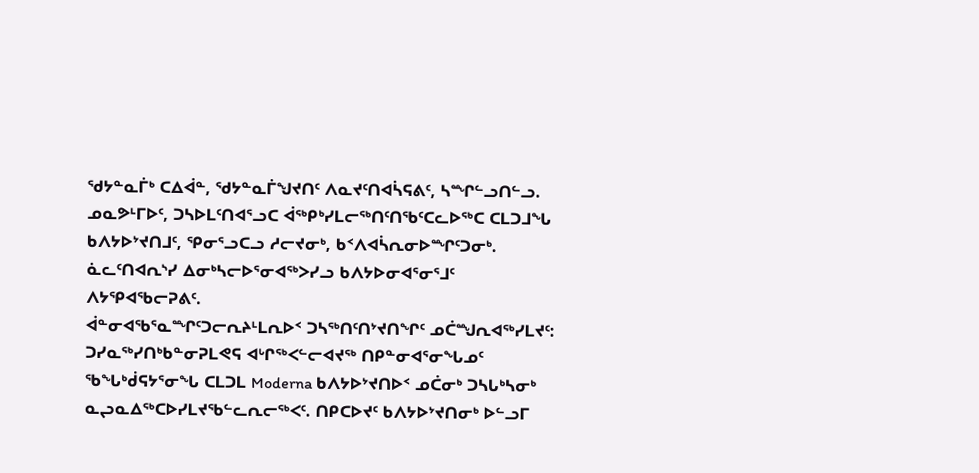ᖁᔭᓐᓇᒦᒃ ᑕᐃᐋᓐ, ᖁᔭᓐᓇᒦᖑᔪᑎᑦ ᐱᓇᔪᑦᑎᐊᓵᕋᕕᑦ, ᓴᙱᓪᓗᑎᓪᓗ.
ᓄᓇᕗᒻᒥᐅᑦ, ᑐᓴᐅᒪᑦᑎᐊᕐᓗᑕ ᐋᖅᑭᒃᓯᒪᓕᖅᑎᑦᑎᖃᑦᑕᓚᐅᖅᑕ ᑕᒪᑐᒧᖓ ᑲᐱᔭᐅᔾᔪᑎᒧᑦ, ᕿᓂᕐᓗᑕᓗ ᓱᓕᔪᓂᒃ, ᑲᑉᐱᐊᓵᕆᓂᐅᙱᑦᑐᓂᒃ. ᓈᓚᑦᑎᐊᕆᔅᓯ ᐃᓂᒃᓴᓕᐅᕐᓂᐊᖅᐳᓯᓗ ᑲᐱᔭᐅᓂᐊᕐᓂᕐᒧᑦ ᐱᔭᕿᐊᖃᓕᕈᕕᑦ.
ᐋᓐᓂᐊᖃᕐᓇᙱᑦᑐᓕᕆᔨᒻᒪᕆᐅᑉ ᑐᓴᖅᑎᑦᑎᔾᔪᑎᖏᑦ ᓄᑖᙳᕆᐊᖅᓯᒪᔪᑦ:
ᑐᓯᓇᖅᓯᑎᒃᑲᓐᓂᕈᒪᕙᕋ ᐊᒡᒋᖅᐸᓪᓕᐊᔪᖅ ᑎᑭᓐᓂᐊᕐᓂᖓᓄᑦ ᖃᖓᒃᑰᕋᔭᕐᓂᖓ ᑕᒪᑐᒪ Moderna ᑲᐱᔭᐅᔾᔪᑎᐅᑉ ᓄᑖᓂᒃ ᑐᓴᒐᒃᓴᓂᒃ ᓇᖢᓇᐃᖅᑕᐅᓯᒪᔪᖃᓪᓚᕆᓕᖅᐸᑦ. ᑎᑭᑕᐅᔪᑦ ᑲᐱᔭᐅᔾᔪᑎᓂᒃ ᐅᓪᓗᒥ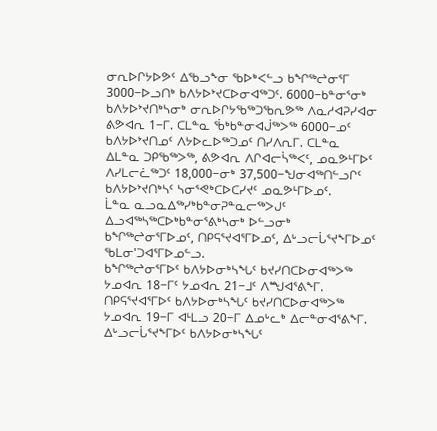ᓂᕆᐅᒋᔭᐅᕗᑦ ᐃᖃᓗᖕᓂ ᖃᐅᒃᐸᓪᓗ ᑲᖏᖅᖠᓂᕐᒥ 3000−ᐅᓗᑎᒃ ᑲᐱᔭᐅᔾᔪᑕᐅᓂᐊᖅᑐᑦ. 6000−ᑲᓐᓂᕐᓂᒃ ᑲᐱᔭᐅᔾᔪᑎᒃᓴᓂᒃ ᓂᕆᐅᒋᔭᖃᖅᑐᖃᕆᕗᖅ ᐱᓇᓱᐊᕈᓯᐊᓂ ᕕᕗᐊᕆ 1−ᒥ. ᑕᒪᓐᓇ ᖄᒃᑲᓐᓂᐊᒎᖅᐳᖅ 6000−ᓄᑦ ᑲᐱᔭᐅᔾᔪᑎᓄᑦ ᐱᔭᐅᓚᐅᖅᑐᓄᑦ ᑎᓯᐱᕆᒥ. ᑕᒪᓐᓇ ᐃᒪᓐᓇ ᑐᑭᖃᖅᐳᖅ, ᕕᕗᐊᕆ ᐱᒋᐊᓕᓵᖅᐸᑦ, ᓄᓇᕗᒻᒥᐅᑦ ᐱᓯᒪᓕᓛᖅᑐᑦ 18,000−ᓂᒃ 37,500−ᖑᓂᐊᖅᑎᓪᓗᒋᑦ ᑲᐱᔭᐅᔾᔪᑎᒃᓴᑦ ᓴᓂᕐᕙᒃᑕᐅᑕᓯᔪᑦ ᓄᓇᕗᒻᒥᐅᓄᑦ.
ᒫᓐᓇ ᓇᓗᓇᐃᖅᓯᒃᑲᓐᓂᕈᓐᓇᓕᖅᐳᒍᑦ ᐃᓗᐊᖅᓴᖅᑕᐅᒃᑲᓐᓂᕐᕕᒃᓴᓂᒃ ᐅᓪᓗᓂᒃ ᑲᖏᖅᖠᓂᕐᒥᐅᓄᑦ, ᑎᑭᕋᕐᔪᐊᕐᒥᐅᓄᑦ, ᐃᒡᓗᓕᒑᕐᔪᖕᒥᐅᓄᑦ ᖃᒪᓂ'ᑐᐊᕐᒥᐅᓄᓪᓗ.
ᑲᖏᖅᖠᓂᕐᒥᐅᑦ ᑲᐱᔭᐅᓂᒃᓴᖓᑦ ᑲᔪᓯᑎᑕᐅᓂᐊᖅᐳᖅ ᔭᓄᐊᕆ 18−ᒥᑦ ᔭᓄᐊᕆ 21−ᒧᑦ ᐱᙳᐊᕐᕕᖕᒥ.
ᑎᑭᕋᕐᔪᐊᕐᒥᐅᑦ ᑲᐱᔭᐅᓂᒃᓴᖓᑦ ᑲᔪᓯᑎᑕᐅᓂᐊᖅᐳᖅ ᔭᓄᐊᕆ 19−ᒥ ᐊᒻᒪᓗ 20−ᒥ ᐃᓄᒡᓚᒃ ᐃᓕᓐᓂᐊᕐᕕᖕᒥ.
ᐃᒡᓗᓕᒑᕐᔪᖕᒥᐅᑦ ᑲᐱᔭᐅᓂᒃᓴᖓᑦ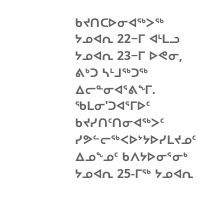ᑲᔪᑎᑕᐅᓂᐊᖅᐳᖅ ᔭᓄᐊᕆ 22−ᒥ ᐊᒻᒪᓗ ᔭᓄᐊᕆ 23−ᒥ ᐅᕙᓂ, ᕕᒃᑐ ᓴᒻᒧᖅᑐᖅ ᐃᓕᓐᓂᐊᕐᕕᖕᒥ.
ᖃᒪᓂ'ᑐᐊᕐᒥᐅᑦ ᑲᔪᓯᑎᑦᑎᓂᐊᖅᐳᑦ ᓯᕗᓪᓕᖅᐸᐅᔾᔭᐅᓯᒪᔪᓄᑦ ᐃᓄᖕᓄᑦ ᑲᐱᔭᐅᓂᕐᓂᒃ ᔭᓄᐊᕆ 25-ᒥᖅ ᔭᓄᐊᕆ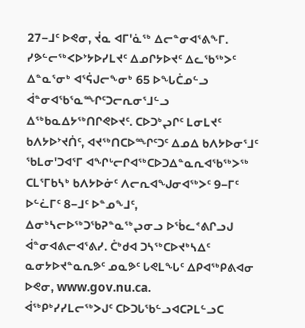27−ᒧᑦ ᐅᕙᓂ, ᔫᓇ ᐊᒥ'ᓈᖅ ᐃᓕᓐᓂᐊᕐᕕᖕᒥ. ᓯᕗᓪᓕᖅᐸᐅᔾᔭᐅᓯᒪᔪᑦ ᐃᓄᒋᔭᐅᔪᑦ ᐃᓚᖃᖅᐳᑦ ᐃᓐᓇᕐᓂᒃ ᐊᕐᕌᒍᓕᖕᓂᒃ 65 ᐅᖓᑖᓄᓪᓗ ᐋᓐᓂᐊᖃᕐᓇᙱᑦᑐᓕᕆᓂᕐᒧᓪᓗ ᐃᖅᑲᓇᐃᔭᖅᑎᒋᕙᐅᔪᑦ. ᑕᐅᑐᒃᖢᒋᑦ ᒪᓂᒪᔪᑦ ᑲᐱᔭᐅᔾᔪᑏᑦ, ᐊᔪᖅᑎᑕᐅᙱᑦᑐᑦ ᐃᓄᐃ ᑲᐱᔭᐅᓂᕐᒧᑦ ᖃᒪᓂ'ᑐᐊᕐᒥ ᐊᖏᒡᓕᒋᐊᖅᑕᐅᑐᐃᓐᓇᕆᐊᖃᖅᐳᖅ
ᑕᒪᕐᒥᑲᓴᒃ ᑲᐱᔭᐅᓃᑦ ᐱᓕᕆᐊᖑᓂᐊᖅᐳᑦ 9−ᒥᑦ ᐅᓪᓛᒥᑦ 8−ᒧᑦ ᐅᓐᓄᖕᒧᑦ, ᐃᓂᒃᓴᓕᐅᖅᑐᖃᕈᓐᓇᖅᖢᓂᓗ ᐅᖄᓚᕝᕕᒋᓗᒍ ᐋᓐᓂᐊᕕᓕᐊᕐᕕᓯ. ᑖᒃᑯᐊ ᑐᓴᖅᑕᐅᔪᒃᓴᐃᑦ ᓇᓂᔭᐅᔪᓐᓇᕆᕗᑦ ᓄᓇᕗᑦ ᒐᕙᒪᖓᑦ ᐃᑭᐊᖅᑭᕕᐊᓂ ᐅᕙᓂ, www.gov.nu.ca.
ᐋᖅᑭᒃᓯᓯᒪᓕᖅᐳᒍᑦ ᑕᐅᑐᒐᖃᓪᓗᐊᑕᕈᒪᓪᓗᑕ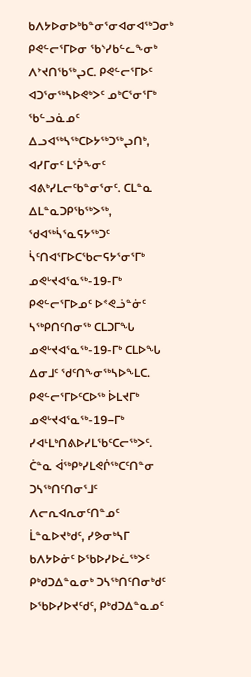ᑲᐱᔭᐅᓂᐅᒃᑲᓐᓂᕐᓂᐊᓂᐊᖅᑐᓂᒃ ᑭᕙᓪᓕᕐᒥᐅᓂ ᖃᔅᓯᑲᓪᓚᖕᓂᒃ ᐱᔾᔪᑎᖃᖅᖢᑕ. ᑭᕙᓪᓕᕐᒥᐅᑦ ᐊᑐᕐᓂᖅᓴᐅᕙᒃᐳᑦ ᓄᒃᑕᕐᓂᕐᒥᒃ ᖃᓪᓗᓈᓄᑦ ᐃᓗᐊᖅᓴᖅᑕᐅᔭᖅᑐᖅᖢᑎᒃ, ᐊᓯᒥᓂᑦ ᒪᕐᕉᖕᓂᑦ ᐊᕕᒃᓯᒪᓕᑦᑲᓐᓂᕐᓂᑦ. ᑕᒪᓐᓇ ᐃᒪᓐᓇᑐᑭᖃᖅᐳᖅ, ᖁᐊᖅᓵᕐᓇᕋᔭᖅᑐᑦ ᓵᑦᑎᐊᕐᒥᐅᑕᖃᓕᕋᔭᕐᓂᕐᒥᒃ ᓄᕙᒡᔪᐊᕐᓇᖅ-19-ᒥᒃ ᑭᕙᓪᓕᕐᒥᐅᓄᑦ ᐅᕝᕙᓘᓐᓃᑦ ᓴᖅᑭᑎᑦᑎᓂᖅ ᑕᒪᑐᒥᖓ ᓄᕙᒡᔪᐊᕐᓇᖅ-19-ᒥᒃ ᑕᒪᐅᖓ ᐃᓂᒧᑦ ᖁᑦᑎᖕᓂᖅᓴᐅᖕᒪᑕ. ᑭᕙᓪᓕᕐᒥᐅᑦᑕᐅᖅ ᐆᒪᔪᒥᒃ ᓄᕙᒡᔪᐊᕐᓇᖅ-19−ᒥᒃ ᓯᐊᒻᒪᒃᑎᕕᐅᓯᒪᖃᑦᑕᓕᖅᐳᑦ.
ᑖᓐᓇ ᐋᖅᑭᒃᓯᒪᕙᒌᖅᑕᑦᑎᓐᓂ ᑐᓴᖅᑎᑦᑎᓂᕐᒧᑦ ᐱᓕᕆᐊᕆᓂᑦᑎᓐᓄᑦ ᒫᓐᓇᐅᔪᒃᑯᑦ, ᓯᕗᓂᒃᓴᒥ ᑲᐱᔭᐅᓃᑦ ᐅᖃᐅᓯᐅᓛᖅᐳᑦ ᑭᒃᑯᑐᐃᓐᓇᓂᒃ ᑐᓴᖅᑎᑦᑎᓂᒃᑯᑦ ᐅᖃᐅᓯᐅᔪᑦᑯᑦ, ᑭᒃᑯᑐᐃᓐᓇᓄᑦ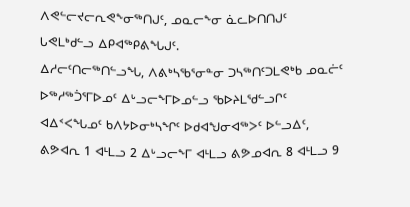ᐱᕙᓪᓕᔪᓕᕆᕙᖕᓂᖅᑎᒍᑦ, ᓄᓇᓕᖕᓂ ᓈᓚᐅᑎᑎᒍᑦ ᒐᕙᒪᒃᑯᓪᓗ ᐃᑭᐊᖅᑭᕕᖓᒍᑦ.
ᐃᓱᓕᑦᑎᓕᖅᑎᓪᓗᖓ, ᐱᕕᒃᓴᖃᕐᓂᓐᓂ ᑐᓴᖅᑎᑦᑐᒪᕙᒃᑲ ᓄᓇᓖᑦ ᐅᖅᓱᖅᑑᕐᒥᐅᓄᑦ ᐃᒡᓗᓕᖕᒥᐅᓄᓪᓗ ᖃᐅᔨᒪᖁᓪᓗᒋᑦ ᐊᐃᑉᐸᖓᓄᑦ ᑲᐱᔭᐅᓂᒃᓴᖏᑦ ᐅᑯᐊᖑᓂᐊᖅᐳᑦ ᐅᓪᓗᐃᑦ, ᕕᕗᐊᕆ 1 ᐊᒻᒪᓗ 2 ᐃᒡᓗᓕᖕᒥ ᐊᒻᒪᓗ ᕕᕗᓄᐊᕆ 8 ᐊᒻᒪᓗ 9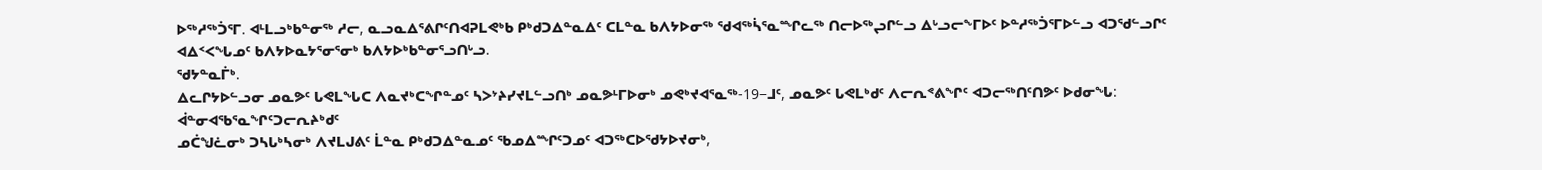ᐅᖅᓱᖅᑑᕐᒥ. ᐊᒻᒪᓗᒃᑲᓐᓂᖅ ᓱᓕ, ᓇᓗᓇᐃᕐᕕᒋᑦᑎᐊᕈᒪᕙᒃᑲ ᑭᒃᑯᑐᐃᓐᓇᐃᑦ ᑕᒪᓐᓇ ᑲᐱᔭᐅᓂᖅ ᖁᐊᖅᓵᕐᓇᙱᓚᖅ ᑎᓕᐅᖅᖢᒋᓪᓗ ᐃᒡᓗᓕᖕᒥᐅᑦ ᐅᓐᓱᖅᑑᕐᒥᐅᓪᓗ ᐊᑐᖁᓪᓗᒋᑦ ᐊᐃᑉᐸᖓᓄᑦ ᑲᐱᔭᐅᓇᔭᕐᓂᕐᓂᒃ ᑲᐱᔭᐅᒃᑲᓐᓂᕐᓗᑎᒡᓗ.
ᖁᔭᓐᓇᒦᒃ.
ᐃᓚᒋᔭᐅᓪᓗᓂ ᓄᓇᕗᑦ ᒐᕙᒪᖓᑕ ᐱᓇᔪᒃᑕᖏᓐᓄᑦ ᓴᐳᔾᔨᓯᔪᒪᓪᓗᑎᒃ ᓄᓇᕗᒻᒥᐅᓂᒃ ᓄᕙᒃᔪᐊᕐᓇᖅ-19−ᒧᑦ, ᓄᓇᕗᑦ ᒐᕙᒪᒃᑯᑦ ᐱᓕᕆᕝᕕᖏᑦ ᐊᑐᓕᖅᑎᑦᑎᕗᑦ ᐅᑯᓂᖓ:
ᐋᓐᓂᐊᖃᕐᓇᖏᑦᑐᓕᕆᔨᒃᑯᑦ
ᓄᑖᖑᓛᓂᒃ ᑐᓴᒐᒃᓴᓂᒃ ᐱᔪᒪᒍᕕᑦ ᒫᓐᓇ ᑭᒃᑯᑐᐃᓐᓇᓄᑦ ᖃᓄᐃᙱᑦᑐᓄᑦ ᐊᑐᖅᑕᐅᖁᔭᐅᔪᓂᒃ,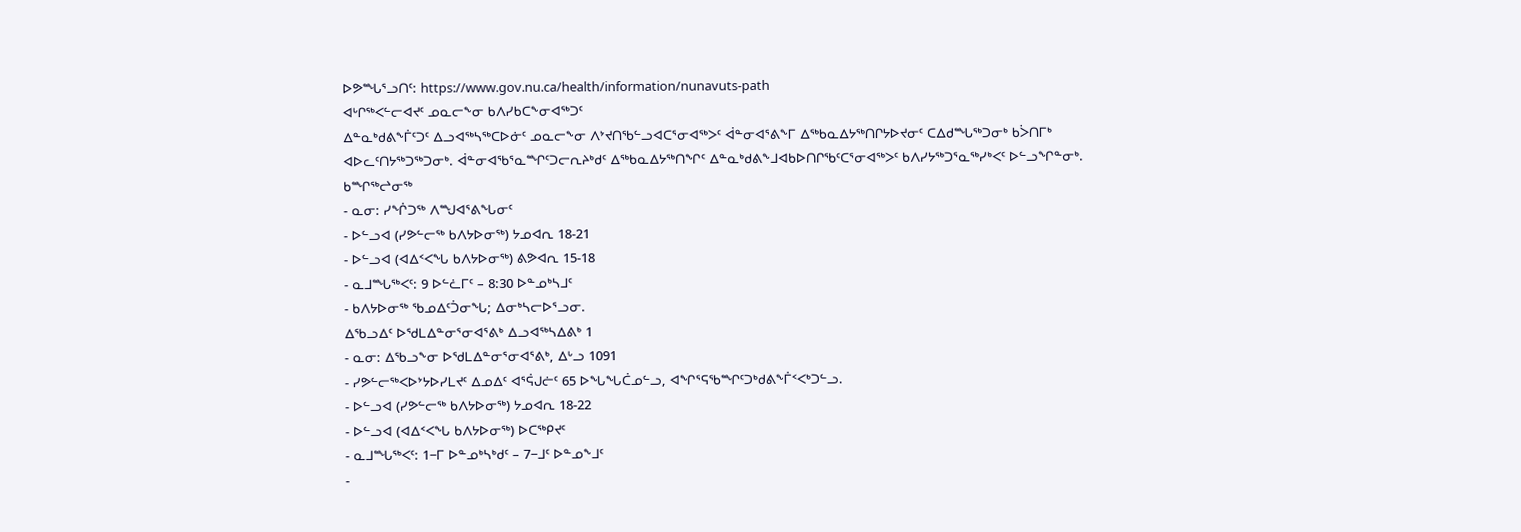ᐅᕗᙵᕐᓗᑎᑦ: https://www.gov.nu.ca/health/information/nunavuts-path
ᐊᒡᒋᖅᐸᓪᓕᐊᔪᑦ ᓄᓇᓕᖕᓂ ᑲᐱᓯᑲᑕᖕᓂᐊᖅᑐᑦ
ᐃᓐᓇᒃᑯᕕᖕᒦᑦᑐᑦ ᐃᓗᐊᖅᓴᖅᑕᐅᓃᑦ ᓄᓇᓕᖕᓂ ᐱᔾᔪᑎᖃᓪᓗᐊᑕᕐᓂᐊᖅᐳᑦ ᐋᓐᓂᐊᕐᕕᖕᒥ ᐃᖅᑲᓇᐃᔭᖅᑎᒋᔭᐅᔪᓂᑦ ᑕᐃᑯᙵᖅᑐᓂᒃ ᑲᐴᑎᒥᒃ ᐊᐅᓚᑦᑎᔭᖅᑐᖅᑐᓂᒃ. ᐋᓐᓂᐊᖃᕐᓇᙱᑦᑐᓕᕆᔨᒃᑯᑦ ᐃᖅᑲᓇᐃᔭᖅᑎᖏᑦ ᐃᓐᓇᒃᑯᕕᖕᒧᐊᑲᐅᑎᒋᖃᑦᑕᕐᓂᐊᖅᐳᑦ ᑲᐱᓯᔭᖅᑐᕐᓇᖅᓯᒃᐸᑦ ᐅᓪᓗᖏᓐᓂᒃ.
ᑲᙱᖅᖠᓂᖅ
- ᓇᓂ: ᓯᖐᑐᖅ ᐱᙳᐊᕐᕕᖓᓂᑦ
- ᐅᓪᓗᐊ (ᓯᕗᓪᓕᖅ ᑲᐱᔭᐅᓂᖅ) ᔭᓄᐊᕆ 18-21
- ᐅᓪᓗᐊ (ᐊᐃᑉᐸᖓ ᑲᐱᔭᐅᓂᖅ) ᕕᕗᐊᕆ 15-18
- ᓇᒧᙵᖅᐸᑦ: 9 ᐅᓪᓛᒥᑦ – 8:30 ᐅᓐᓄᒃᓴᒧᑦ
- ᑲᐱᔭᐅᓂᖅ ᖃᓄᐃᑦᑑᓂᖓ; ᐃᓂᒃᓴᓕᐅᕐᓗᓂ.
ᐃᖃᓗᐃᑦ ᐅᖁᒪᐃᓐᓂᕐᓂᐊᕐᕕᒃ ᐃᓗᐊᖅᓴᐃᕕᒃ 1
- ᓇᓂ: ᐃᖃᓗᖕᓂ ᐅᖁᒪᐃᓐᓂᕐᓂᐊᕐᕕᒃ, ᐃᒡᓗ 1091
- ᓯᕗᓪᓕᖅᐸᐅᔾᔭᐅᓯᒪᔪᑦ ᐃᓄᐃᑦ ᐊᕐᕌᒍᓖᑦ 65 ᐅᖓᖓᑖᓄᓪᓗ, ᐊᖏᕐᕋᖃᙱᑦᑐᒃᑯᕕᖕᒦᑉᐸᒃᑐᓪᓗ.
- ᐅᓪᓗᐊ (ᓯᕗᓪᓕᖅ ᑲᐱᔭᐅᓂᖅ) ᔭᓄᐊᕆ 18-22
- ᐅᓪᓗᐊ (ᐊᐃᑉᐸᖓ ᑲᐱᔭᐅᓂᖅ) ᐅᑕᖅᑭᔪᑦ
- ᓇᒧᙵᖅᐸᑦ: 1−ᒥ ᐅᓐᓄᒃᓴᒃᑯᑦ – 7−ᒧᑦ ᐅᓐᓄᖕᒧᑦ
-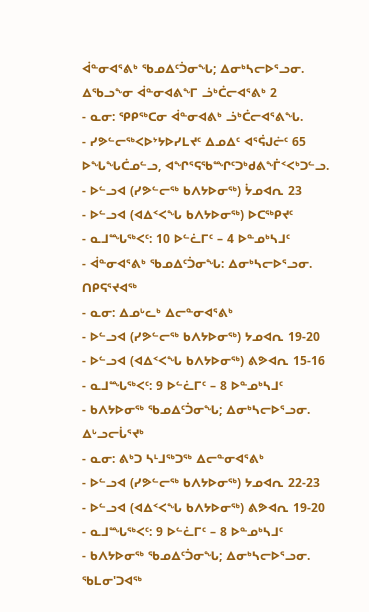ᐋᓐᓂᐊᕐᕕᒃ ᖃᓄᐃᑦᑑᓂᖓ; ᐃᓂᒃᓴᓕᐅᕐᓗᓂ.
ᐃᖃᓗᖕᓂ ᐋᓐᓂᐊᕕᖕᒥ ᓘᒃᑖᓕᐊᕐᕕᒃ 2
- ᓇᓂ: ᕿᑭᖅᑕᓂ ᐋᓐᓂᐊᕕᒃ ᓘᒃᑖᓕᐊᕐᕕᖓ.
- ᓯᕗᓪᓕᖅᐸᐅᔾᔭᐅᓯᒪᔪᑦ ᐃᓄᐃᑦ ᐊᕐᕌᒍᓖᑦ 65 ᐅᖓᖓᑖᓄᓪᓗ, ᐊᖏᕐᕋᖃᙱᑦᑐᒃᑯᕕᖕᒦᑉᐸᒃᑐᓪᓗ.
- ᐅᓪᓗᐊ (ᓯᕗᓪᓕᖅ ᑲᐱᔭᐅᓂᖅ) ᔮᓄᐊᕆ 23
- ᐅᓪᓗᐊ (ᐊᐃᑉᐸᖓ ᑲᐱᔭᐅᓂᖅ) ᐅᑕᖅᑭᔪᑦ
- ᓇᒧᙵᖅᐸᑦ: 10 ᐅᓪᓛᒥᑦ – 4 ᐅᓐᓄᒃᓴᒧᑦ
- ᐋᓐᓂᐊᕐᕕᒃ ᖃᓄᐃᑦᑑᓂᖓ: ᐃᓂᒃᓴᓕᐅᕐᓗᓂ.
ᑎᑭᕋᕐᔪᐊᖅ
- ᓇᓂ: ᐃᓄᒡᓚᒃ ᐃᓕᓐᓂᐊᕐᕕᒃ
- ᐅᓪᓗᐊ (ᓯᕗᓪᓕᖅ ᑲᐱᔭᐅᓂᖅ) ᔭᓄᐊᕆ 19-20
- ᐅᓪᓗᐊ (ᐊᐃᑉᐸᖓ ᑲᐱᔭᐅᓂᖅ) ᕕᕗᐊᕆ 15-16
- ᓇᒧᙵᖅᐸᑦ: 9 ᐅᓪᓛᒥᑦ – 8 ᐅᓐᓄᒃᓴᒧᑦ
- ᑲᐱᔭᐅᓂᖅ ᖃᓄᐃᑦᑑᓂᖓ; ᐃᓂᒃᓴᓕᐅᕐᓗᓂ.
ᐃᒡᓗᓕᒑᕐᔪᒃ
- ᓇᓂ: ᕕᒃᑐ ᓴᒻᒧᖅᑐᖅ ᐃᓕᓐᓂᐊᕐᕕᒃ
- ᐅᓪᓗᐊ (ᓯᕗᓪᓕᖅ ᑲᐱᔭᐅᓂᖅ) ᔭᓄᐊᕆ 22-23
- ᐅᓪᓗᐊ (ᐊᐃᑉᐸᖓ ᑲᐱᔭᐅᓂᖅ) ᕕᕗᐊᕆ 19-20
- ᓇᒧᙵᖅᐸᑦ: 9 ᐅᓪᓛᒥᑦ – 8 ᐅᓐᓄᒃᓴᒧᑦ
- ᑲᐱᔭᐅᓂᖅ ᖃᓄᐃᑦᑑᓂᖓ; ᐃᓂᒃᓴᓕᐅᕐᓗᓂ.
ᖃᒪᓂ'ᑐᐊᖅ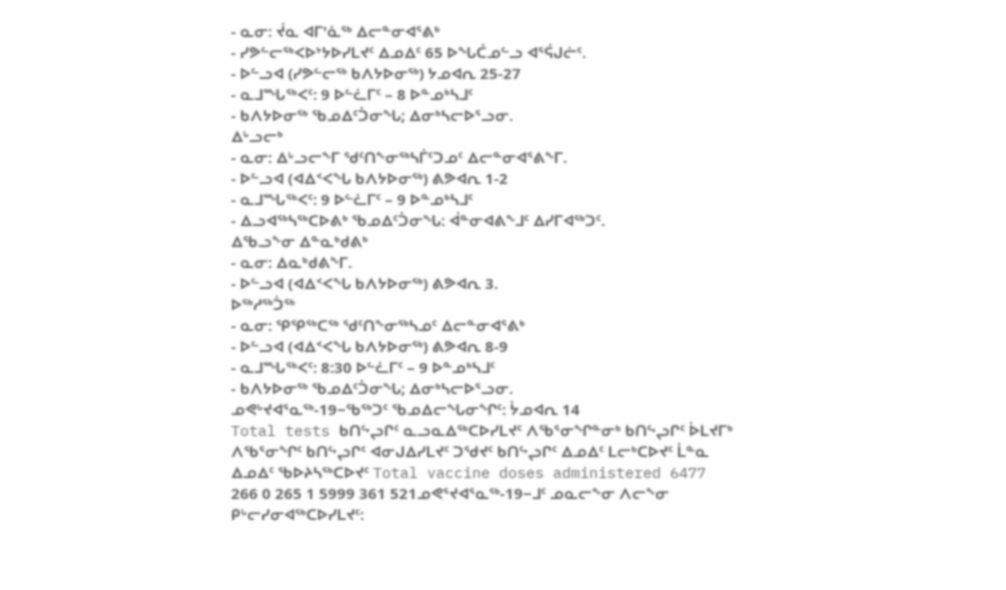- ᓇᓂ: ᔫᓇ ᐊᒥ'ᓈᖅ ᐃᓕᓐᓂᐊᕐᕕᒃ
- ᓯᕗᓪᓕᖅᐸᐅᔾᔭᐅᓯᒪᔪᑦ ᐃᓄᐃᑦ 65 ᐅᖓᑖᓄᓪᓗ ᐊᕐᕌᒍᓖᑦ.
- ᐅᓪᓗᐊ (ᓯᕗᓪᓕᖅ ᑲᐱᔭᐅᓂᖅ) ᔭᓄᐊᕆ 25-27
- ᓇᒧᙵᖅᐸᑦ: 9 ᐅᓪᓛᒥᑦ – 8 ᐅᓐᓄᒃᓴᒧᑦ
- ᑲᐱᔭᐅᓂᖅ ᖃᓄᐃᑦᑑᓂᖓ; ᐃᓂᒃᓴᓕᐅᕐᓗᓂ.
ᐃᒡᓗᓕᒃ
- ᓇᓂ: ᐃᒡᓗᓕᖕᒥ ᖁᑦᑎᖕᓂᖅᓴᒦᑦᑐᓄᑦ ᐃᓕᓐᓂᐊᕐᕕᖕᒥ.
- ᐅᓪᓗᐊ (ᐊᐃᑉᐸᖓ ᑲᐱᔭᐅᓂᖅ) ᕕᕗᐊᕆ 1-2
- ᓇᒧᙵᖅᐸᑦ: 9 ᐅᓪᓛᒥᑦ – 9 ᐅᓐᓄᒃᓴᒧᑦ
- ᐃᓗᐊᖅᓴᖅᑕᐅᕕᒃ ᖃᓄᐃᑦᑑᓂᖓ: ᐋᓐᓂᐊᕕᖕᒧᑦ ᐃᓯᒥᐊᖅᑐᑦ.
ᐃᖃᓗᖕᓂ ᐃᓐᓇᒃᑯᕕᒃ
- ᓇᓂ: ᐃᓇᒃᑯᕕᖕᒥ.
- ᐅᓪᓗᐊ (ᐊᐃᑉᐸᖓ ᑲᐱᔭᐅᓂᖅ) ᕕᕗᐊᕆ 3.
ᐅᖅᓱᖅᑑᖅ
- ᓇᓂ: ᕿᕿᖅᑕᖅ ᖁᑦᑎᖕᓂᖅᓴᓄᑦ ᐃᓕᓐᓂᐊᕐᕕᒃ
- ᐅᓪᓗᐊ (ᐊᐃᑉᐸᖓ ᑲᐱᔭᐅᓂᖅ) ᕕᕗᐊᕆ 8-9
- ᓇᒧᙵᖅᐸᑦ: 8:30 ᐅᓪᓛᒥᑦ – 9 ᐅᓐᓄᒃᓴᒧᑦ
- ᑲᐱᔭᐅᓂᖅ ᖃᓄᐃᑦᑑᓂᖓ; ᐃᓂᒃᓴᓕᐅᕐᓗᓂ.
ᓄᕙᒡᔪᐊᕐᓇᖅ-19−ᖃᖅᑐᑦ ᖃᓄᐃᓕᖓᓂᖏᑦ: ᔮᓄᐊᕆ 14
Total tests ᑲᑎᖦᖢᒋᑦ ᓇᓗᓇᐃᖅᑕᐅᓯᒪᔪᑦ ᐱᖃᕐᓂᖏᓐᓂᒃ ᑲᑎᖦᖢᒋᑦ ᐆᒪᔪᒥᒃ ᐱᖃᕐᓂᖏᑦ ᑲᑎᖦᖢᒋᑦ ᐊᓂᒍᐃᓯᒪᔪᑦ ᑐᖁᔪᑦ ᑲᑎᖦᖢᒋᑦ ᐃᓄᐃᑦ ᒪᓕᒃᑕᐅᔪᑦ ᒫᓐᓇ ᐃᓄᐃᑦ ᖃᐅᔨᓴᖅᑕᐅᔪᑦ Total vaccine doses administered 6477 266 0 265 1 5999 361 521ᓄᕙᕐᔪᐊᕐᓇᖅ-19−ᒧᑦ ᓄᓇᓕᖕᓂ ᐱᓕᖕᓂ ᑭᒡᓕᓯᓂᐊᖅᑕᐅᓯᒪᔪᑦ: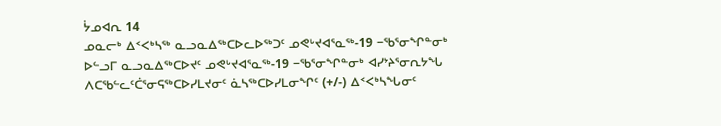ᔮᓄᐊᕆ 14
ᓄᓇᓕᒃ ᐃᑉᐸᒃᓴᖅ ᓇᓗᓇᐃᖅᑕᐅᓚᐅᖅᑐᑦ ᓄᕙᒡᔪᐊᕐᓇᖅ-19 −ᖃᕐᓂᖏᓐᓂᒃ ᐅᓪᓗᒥ ᓇᓗᓇᐃᖅᑕᐅᔪᑦ ᓄᕙᒡᔪᐊᕐᓇᖅ-19 −ᖃᕐᓂᖏᓐᓂᒃ ᐊᓯᔾᔨᕐᓂᕆᔭᖓ ᐱᑕᖃᓪᓚᑦᑖᕐᓂᕋᖅᑕᐅᓯᒪᔪᓂᑦ ᓈᓴᖅᑕᐅᓯᒪᓂᖏᑦ (+/-) ᐃᑉᐸᒃᓴᖓᓂᑦ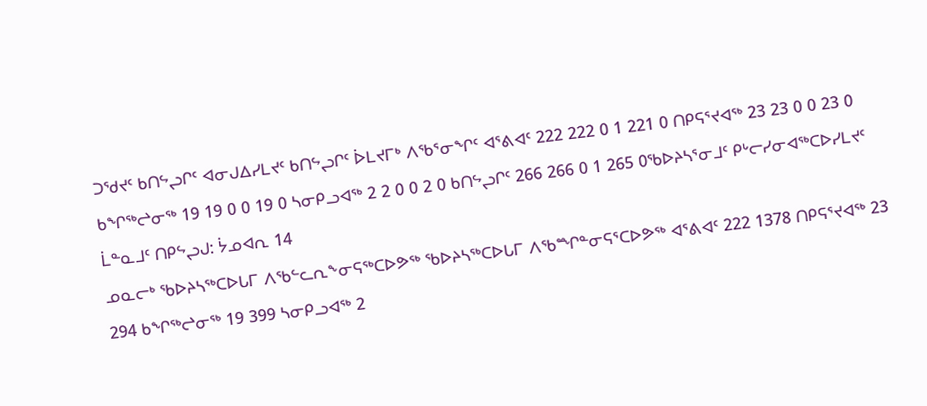ᑐᖁᔪᑦ ᑲᑎᖦᖢᒋᑦ ᐊᓂᒍᐃᓯᒪᔪᑦ ᑲᑎᖦᖢᒋᑦ ᐆᒪᔪᒥᒃ ᐱᖃᕐᓂᖏᑦ ᐊᕐᕕᐊᑦ 222 222 0 1 221 0 ᑎᑭᕋᕐᔪᐊᖅ 23 23 0 0 23 0 ᑲᖏᖅᖠᓂᖅ 19 19 0 0 19 0 ᓴᓂᑭᓗᐊᖅ 2 2 0 0 2 0 ᑲᑎᖦᖢᒋᑦ 266 266 0 1 265 0ᖃᐅᔨᓴᕐᓂᒧᑦ ᑭᒡᓕᓯᓂᐊᖅᑕᐅᓯᒪᔪᑦ ᒫᓐᓇᒧᑦ ᑎᑭᖦᖢᒍ: ᔮᓄᐊᕆ 14
ᓄᓇᓕᒃ ᖃᐅᔨᓴᖅᑕᐅᒐᒥ ᐱᖃᓪᓚᕆᖕᓂᕋᖅᑕᐅᕗᖅ ᖃᐅᔨᓴᖅᑕᐅᒐᒥ ᐱᖃᙱᓐᓂᕋᕐᑕᐅᕗᖅ ᐊᕐᕕᐊᑦ 222 1378 ᑎᑭᕋᕐᔪᐊᖅ 23 294 ᑲᖏᖅᖠᓂᖅ 19 399 ᓴᓂᑭᓗᐊᖅ 2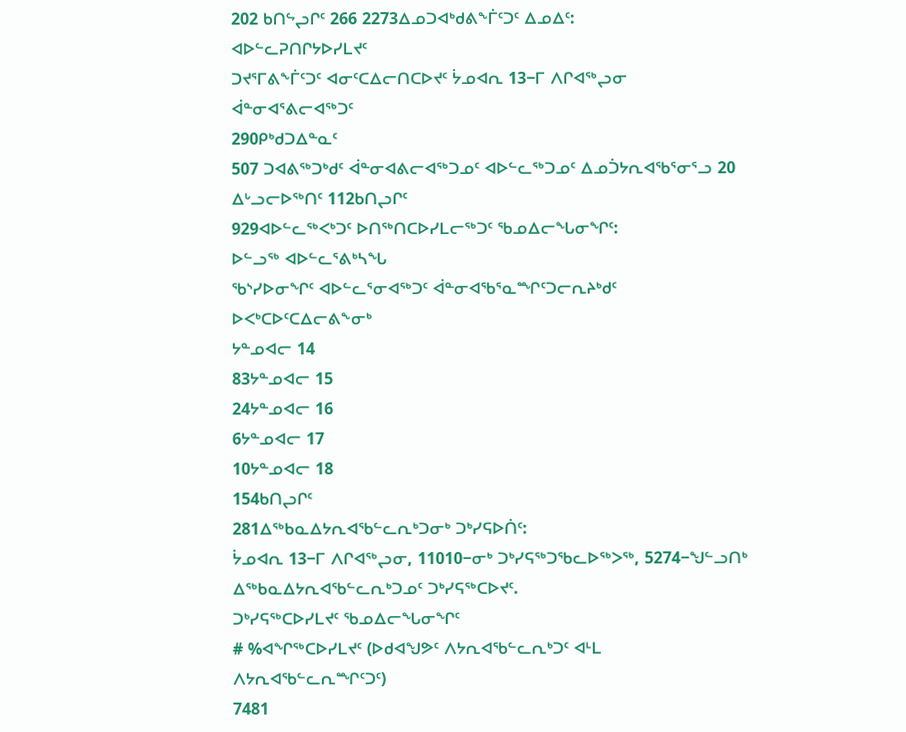202 ᑲᑎᖦᖢᒋᑦ 266 2273ᐃᓄᑐᐊᒃᑯᕕᖕᒦᑦᑐᑦ ᐃᓄᐃᑦ:
ᐊᐅᓪᓚᕈᑎᒋᔭᐅᓯᒪᔪᑦ
ᑐᔪᕐᒥᕕᖕᒦᑦᑐᑦ ᐊᓂᑦᑕᐃᓕᑎᑕᐅᔪᑦ ᔮᓄᐊᕆ 13−ᒥ ᐱᒋᐊᖅᖢᓂ
ᐋᓐᓂᐊᕐᕕᓕᐊᖅᑐᑦ
290ᑭᒃᑯᑐᐃᓐᓇᑦ
507 ᑐᐊᕕᖅᑐᒃᑯᑦ ᐋᓐᓂᐊᕕᓕᐊᖅᑐᓄᑦ ᐊᐅᓪᓚᖅᑐᓄᑦ ᐃᓄᑑᔭᕆᐊᖃᕐᓂᕐᓗ 20 ᐃᒡᓗᓕᐅᖅᑎᑦ 112ᑲᑎᖢᒋᑦ
929ᐊᐅᓪᓚᖅᐸᒃᑐᑦ ᐅᑎᖅᑎᑕᐅᓯᒪᓕᖅᑐᑦ ᖃᓄᐃᓕᖓᓂᖏᑦ:
ᐅᓪᓗᖅ ᐊᐅᓪᓚᕐᕕᒃᓴᖓ
ᖃᔅᓯᐅᓂᖏᑦ ᐊᐅᓪᓚᕐᓂᐊᖅᑐᑦ ᐋᓐᓂᐊᖃᕐᓇᙱᑦᑐᓕᕆᔨᒃᑯᑦ ᐅᐸᒃᑕᐅᑦᑕᐃᓕᕕᖕᓂᒃ
ᔭᓐᓄᐊᓕ 14
83ᔭᓐᓄᐊᓕ 15
24ᔭᓐᓄᐊᓕ 16
6ᔭᓐᓄᐊᓕ 17
10ᔭᓐᓄᐊᓕ 18
154ᑲᑎᖢᒋᑦ
281ᐃᖅᑲᓇᐃᔭᕆᐊᖃᓪᓚᕆᒃᑐᓂᒃ ᑐᒃᓯᕋᐅᑏᑦ:
ᔮᓄᐊᕆ 13−ᒥ ᐱᒋᐊᖅᖢᓂ, 11010−ᓂᒃ ᑐᒃᓯᕋᖅᑐᖃᓚᐅᖅᐳᖅ, 5274−ᖑᓪᓗᑎᒃ ᐃᖅᑲᓇᐃᔭᕆᐊᖃᓪᓚᕆᒃᑐᓄᑦ ᑐᒃᓯᕋᖅᑕᐅᔪᑦ.
ᑐᒃᓯᕋᖅᑕᐅᓯᒪᔪᑦ ᖃᓄᐃᓕᖓᓂᖏᑦ
# %ᐊᖏᖅᑕᐅᓯᒪᔪᑦ (ᐅᑯᐊᖑᕗᑦ ᐱᔭᕆᐊᖃᓪᓚᕆᒃᑐᑦ ᐊᒻᒪ ᐱᔭᕆᐊᖃᓪᓚᕆᙱᑦᑐᑦ)
7481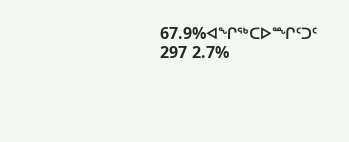67.9%ᐊᖏᖅᑕᐅᙱᑦᑐᑦ
297 2.7%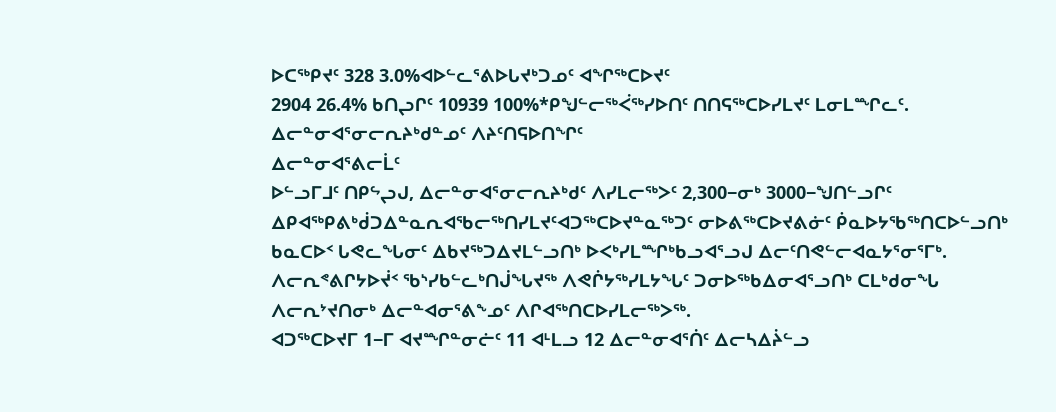ᐅᑕᖅᑭᔪᑦ 328 3.0%ᐊᐅᓪᓚᕐᕕᐅᒐᔪᒃᑐᓄᑦ ᐊᖏᖅᑕᐅᔪᑦ
2904 26.4% ᑲᑎᖢᒋᑦ 10939 100%*ᑭᖑᓪᓕᖅᐹᖅᓯᐅᑎᑦ ᑎᑎᕋᖅᑕᐅᓯᒪᔪᑦ ᒪᓂᒪᙱᓚᑦ.
ᐃᓕᓐᓂᐊᕐᓂᓕᕆᔨᒃᑯᓐᓄᑦ ᐱᔨᑦᑎᕋᐅᑎᖏᑦ
ᐃᓕᓐᓂᐊᕐᕕᓕᒫᑦ
ᐅᓪᓗᒥᒧᑦ ᑎᑭᖦᖢᒍ, ᐃᓕᓐᓂᐊᕐᓂᓕᕆᔨᒃᑯᑦ ᐱᓯᒪᓕᖅᐳᑦ 2,300−ᓂᒃ 3000−ᖑᑎᓪᓗᒋᑦ ᐃᑭᐊᖅᑭᕕᒃᑰᑐᐃᓐᓇᕆᐊᖃᓕᖅᑎᓯᒪᔪᑦᐊᑐᖅᑕᐅᔪᓐᓇᖅᑐᑦ ᓂᐅᕕᖅᑕᐅᔪᕕᓃᑦ ᑮᓇᐅᔭᖃᖅᑎᑕᐅᓪᓗᑎᒃ ᑲᓇᑕᐅᑉ ᒐᕙᓚᖓᓂᑦ ᐃᑲᔪᖅᑐᐃᔪᒪᓪᓗᑎᒃ ᐅᐸᒃᓯᒪᙱᒃᑲᓗᐊᕐᓗᒍ ᐃᓕᑦᑎᕙᓪᓕᐊᓇᔭᕐᓂᕐᒥᒃ.
ᐱᓕᕆᕝᕕᒋᔭᐅᔫᑉ ᖃᔅᓯᑲᓪᓚᒃᑎᒎᖓᔪᖅ ᐱᕙᒌᔭᖅᓯᒪᔭᖓᑦ ᑐᓂᐅᖅᑲᐃᓂᐊᕐᓗᑎᒃ ᑕᒪᒃᑯᓂᖓ ᐱᓕᕆᔾᔪᑎᓂᒃ ᐃᓕᓐᐊᓂᕐᕕᖕᓄᑦ ᐱᒋᐊᖅᑎᑕᐅᓯᒪᓕᖅᐳᖅ.
ᐊᑐᖅᑕᐅᔪᒥ 1−ᒥ ᐊᔪᙱᓐᓂᓖᑦ 11 ᐊᒻᒪᓗ 12 ᐃᓕᓐᓂᐊᕐᑏᑦ ᐃᓕᓴᐃᔩᓪᓗ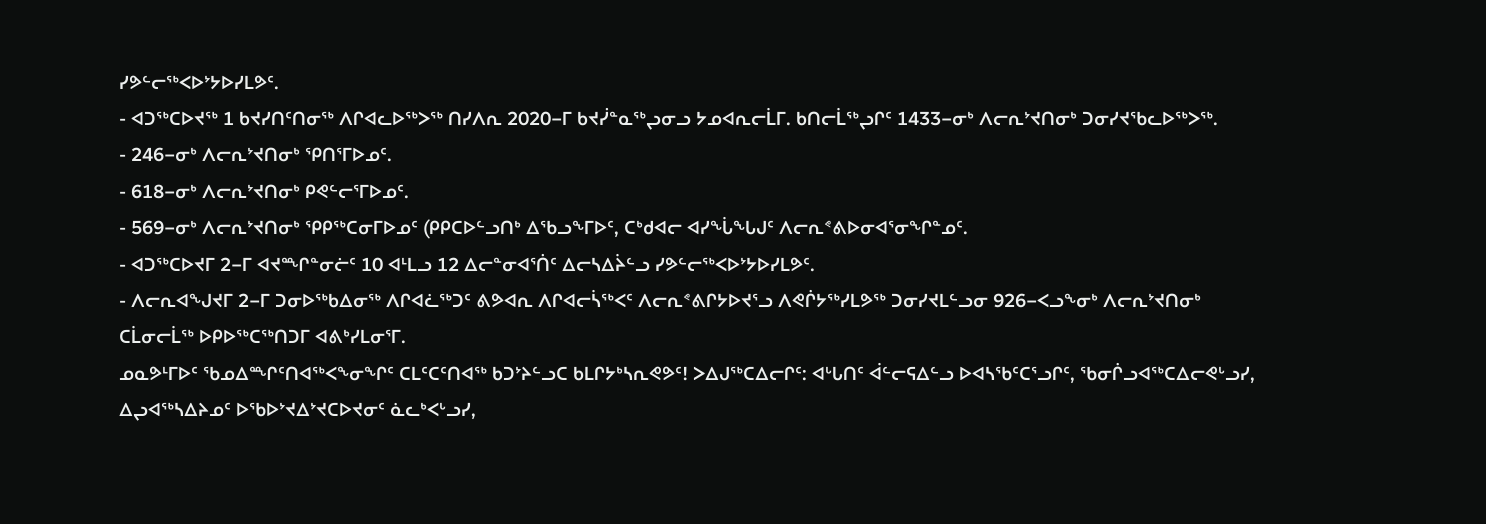ᓯᕗᓪᓕᖅᐸᐅᔾᔭᐅᓯᒪᕗᑦ.
- ᐊᑐᖅᑕᐅᔪᖅ 1 ᑲᔪᓯᑎᑦᑎᓂᖅ ᐱᒋᐊᓚᐅᖅᐳᖅ ᑎᓯᐱᕆ 2020−ᒥ ᑲᔪᓰᓐᓇᖅᖢᓂᓗ ᔭᓄᐊᕆᓕᒫᒥ. ᑲᑎᓕᒫᖅᖢᒋᑦ 1433−ᓂᒃ ᐱᓕᕆᔾᔪᑎᓂᒃ ᑐᓂᓯᔪᖃᓚᐅᖅᐳᖅ.
- 246−ᓂᒃ ᐱᓕᕆᔾᔪᑎᓂᒃ ᕿᑎᕐᒥᐅᓄᑦ.
- 618−ᓂᒃ ᐱᓕᕆᔾᔪᑎᓂᒃ ᑭᕙᓪᓕᕐᒥᐅᓄᑦ.
- 569−ᓂᒃ ᐱᓕᕆᔾᔪᑎᓂᒃ ᕿᑭᖅᑕᓂᒥᐅᓄᑦ (ᑭᑭᑕᐅᓪᓗᑎᒃ ᐃᖃᓗᖕᒥᐅᑦ, ᑕᒃᑯᐊᓕ ᐊᓯᖔᖓᒍᑦ ᐱᓕᕆᕝᕕᐅᓂᐊᕐᓂᖏᓐᓄᑦ.
- ᐊᑐᖅᑕᐅᔪᒥ 2−ᒥ ᐊᔪᙱᓐᓂᓖᑦ 10 ᐊᒻᒪᓗ 12 ᐃᓕᓐᓂᐊᕐᑏᑦ ᐃᓕᓴᐃᔩᓪᓗ ᓯᕗᓪᓕᖅᐸᐅᔾᔭᐅᓯᒪᕗᑦ.
- ᐱᓕᕆᐊᖑᔪᒥ 2−ᒥ ᑐᓂᐅᖅᑲᐃᓂᖅ ᐱᒋᐊᓛᖅᑐᑦ ᕕᕗᐊᕆ ᐱᒋᐊᓕᓵᖅᐸᑦ ᐱᓕᕆᕝᕕᒋᔭᐅᔪᕐᓗ ᐱᕙᒌᔭᖅᓯᒪᕗᖅ ᑐᓂᓯᔪᒪᓪᓗᓂ 926−ᐸᓗᖕᓂᒃ ᐱᓕᕆᔾᔪᑎᓂᒃ ᑕᒫᓂᓕᒫᖅ ᐅᑭᐅᖅᑕᖅᑎᑐᒥ ᐊᕕᒃᓯᒪᓂᕐᒥ.
ᓄᓇᕗᒻᒥᐅᑦ ᖃᓄᐃᙱᑦᑎᐊᖅᐸᖕᓂᖏᑦ ᑕᒪᑦᑕᑦᑎᐊᖅ ᑲᑐᔾᔨᓪᓗᑕ ᑲᒪᒋᔭᒃᓴᕆᕙᕗᑦ! ᐳᐃᒍᖅᑕᐃᓕᒋᑦ: ᐊᒡᒐᑎᑦ ᐋᓪᓕᕋᐃᓪᓗ ᐅᐊᓴᖃᑦᑕᕐᓗᒋᑦ, ᖃᓂᒌᓗᐊᖅᑕᐃᓕᕙᒡᓗᓯ, ᐃᖢᐊᖅᓴᐃᔨᓄᑦ ᐅᖃᐅᔾᔪᐃᔾᔪᑕᐅᔪᓂᑦ ᓈᓚᒃᐸᒡᓗᓯ,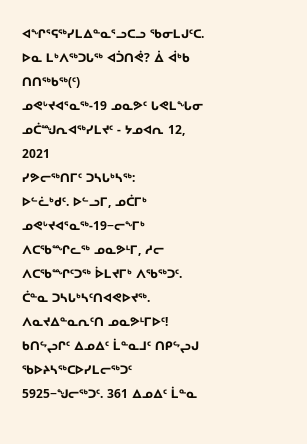ᐊᖏᕐᕋᖅᓯᒪᐃᓐᓇᕐᓗᑕᓗ ᖃᓂᒪᒍᑦᑕ.
ᐅᓇ ᒪᒃᐱᖅᑐᒐᖅ ᐊᑑᑎᕚ? ᐄ ᐋᒃᑲ ᑎᑎᖅᑲᖅ(ᑦ)
ᓄᕙᒡᔪᐊᕐᓇᖅ-19 ᓄᓇᕗᑦ ᒐᕙᒪᖓᓂ ᓄᑖᙳᕆᐊᖅᓯᒪᔪᑦ - ᔭᓄᐊᕆ 12, 2021
ᓯᕗᓕᖅᑎᒥᑦ ᑐᓴᒐᒃᓴᖅ:
ᐅᓪᓛᒃᑯᑦ. ᐅᓪᓗᒥ, ᓄᑖᒥᒃ ᓄᕙᒡᔪᐊᕐᓇᖅ-19−ᓕᖕᒥᒃ ᐱᑕᖃᙱᓚᖅ ᓄᓇᕗᒻᒥ, ᓱᓕ ᐱᑕᖃᙱᑦᑐᖅ ᐆᒪᔪᒥᒃ ᐱᖃᖅᑐᑦ. ᑖᓐᓇ ᑐᓴᒐᒃᓴᑦᑎᐊᕙᐅᔪᖅ. ᐱᓇᔪᐃᓐᓇᕆᑦᑎ ᓄᓇᕗᒻᒥᐅᑦ! ᑲᑎᖦᖢᒋᑦ ᐃᓄᐃᑦ ᒫᓐᓇᒧᑦ ᑎᑭᖦᖢᒍ ᖃᐅᔨᓴᖅᑕᐅᓯᒪᓕᖅᑐᑦ 5925−ᖑᓕᖅᑐᑦ. 361 ᐃᓄᐃᑦ ᒫᓐᓇ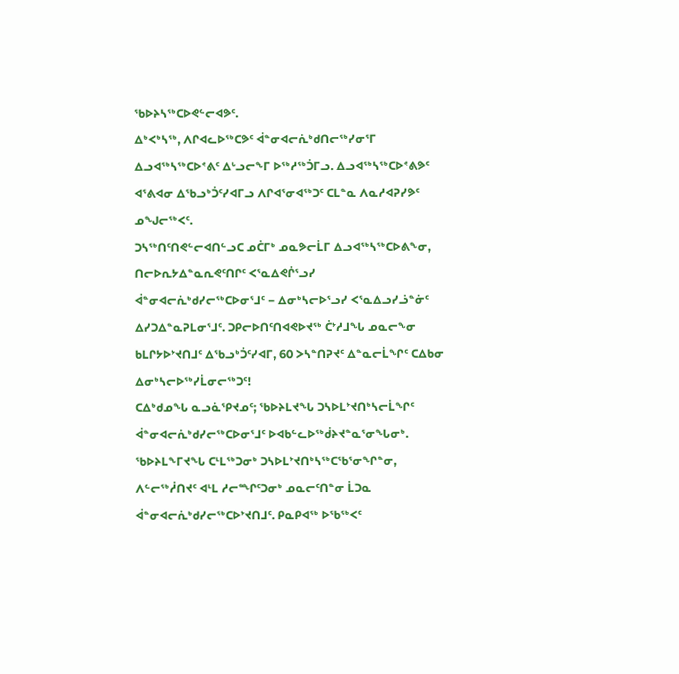ᖃᐅᔨᓴᖅᑕᐅᕙᓪᓕᐊᕗᑦ.
ᐃᒃᐸᒃᓴᖅ, ᐱᒋᐊᓚᐅᖅᑕᕗᑦ ᐋᓐᓂᐊᓕᕇᒃᑯᑎᓕᖅᓯᓂᕐᒥ ᐃᓗᐊᖅᓴᖅᑕᐅᕝᕕᑦ ᐃᒡᓗᓕᖕᒥ ᐅᖅᓱᖅᑑᒥᓗ. ᐃᓗᐊᖅᓴᖅᑕᐅᕝᕕᕗᑦ ᐊᕐᕕᐊᓂ ᐃᖃᓗᒃᑑᑦᓯᐊᒥᓗ ᐱᒋᐊᕐᓂᐊᖅᑐᑦ ᑕᒪᓐᓇ ᐱᓇᓱᐊᕈᓯᕗᑦ ᓄᖑᓕᖅᐸᑦ.
ᑐᓴᖅᑎᑦᑎᕙᓪᓕᐊᑎᓪᓗᑕ ᓄᑖᒥᒃ ᓄᓇᕗᓕᒫᒥ ᐃᓗᐊᖅᓴᖅᑕᐅᕕᖕᓂ, ᑎᓕᐅᕆᔭᐃᓐᓇᕆᕙᑦᑎᒋᑦ ᐸᕐᓇᐃᕙᒌᕐᓗᓯ ᐋᓐᓂᐊᓕᕇᒃᑯᓯᓕᖅᑕᐅᓂᕐᒧᑦ − ᐃᓂᒃᓴᓕᐅᕐᓗᓯ ᐸᕐᓇᐃᓗᓯᓘᓐᓃᑦ ᐃᓯᑐᐃᓐᓇᕈᒪᓂᕐᒧᑦ. ᑐᑭᓕᐅᑎᑦᑎᐊᕙᐅᔪᖅ ᑖᔾᓱᒧᖓ ᓄᓇᓕᖕᓂ ᑲᒪᒋᔭᐅᔾᔪᑎᒧᑦ ᐃᖃᓗᒃᑑᑦᓯᐊᒥ, 60 ᐳᓴᓐᑎᕈᔪᑦ ᐃᓐᓇᓕᒫᖏᑦ ᑕᐃᑲᓂ ᐃᓂᒃᓴᓕᐅᖅᓯᒫᓂᓕᖅᑐᑦ!
ᑕᐃᒃᑯᓄᖓ ᓇᓗᓈᕿᔪᓄᑦ; ᖃᐅᔨᒪᔪᖓ ᑐᓴᐅᒪᔾᔪᑎᒃᓴᓕᒫᖏᑦ ᐋᓐᓂᐊᓕᕇᒃᑯᓯᓕᖅᑕᐅᓂᕐᒧᑦ ᐅᐊᑲᓪᓚᐅᖅᑰᔨᔪᓐᓇᕐᓂᖓᓂᒃ. ᖃᐅᔨᒪᖕᒥᔪᖓ ᑕᒻᒪᖅᑐᓂᒃ ᑐᓴᐅᒪᔾᔪᑎᒃᓴᖅᑕᖃᕐᓂᖏᓐᓂ, ᐱᓪᓕᖅᓲᑎᔪᑦ ᐊᒻᒪ ᓱᓕᙱᑦᑐᓂᒃ ᓄᓇᓕᑦᑎᓐᓂ ᒫᑐᓇ ᐋᓐᓂᐊᓕᕇᒃᑯᓯᓕᖅᑕᐅᔾᔪᑎᒧᑦ. ᑭᓇᑭᐊᖅ ᐅᖃᖅᐸᑦ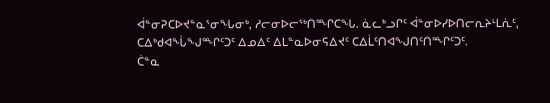ᐋᓐᓂᕈᑕᐅᔪᓐᓇᕐᓂᖓᓂᒃ, ᓱᓕᓂᐅᓕᖅᑎᙱᑕᖓ. ᓈᓚᒃᓗᒋᑦ ᐋᓐᓂᐅᓯᐅᑎᓕᕆᔨᒻᒪᕇᑦ, ᑕᐃᒃᑯᐊᖔᖑᙱᑦᑐᑦ ᐃᓄᐃᑦ ᐃᒪᓐᓇᐅᓂᕋᐃᔪᑦ ᑕᐃᒫᑦᑎᐊᖑᑎᑦᑎᙱᑦᑐᑦ.
ᑖᓐᓇ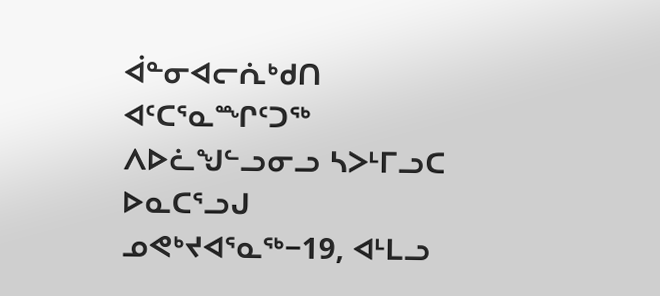ᐋᓐᓂᐊᓕᕇᒃᑯᑎ ᐊᑦᑕᕐᓇᙱᑦᑐᖅ ᐱᐅᓛᖑᓪᓗᓂᓗ ᓴᐳᒻᒥᓗᑕ ᐅᓇᑕᕐᓗᒍ ᓄᕙᒃᔪᐊᕐᓇᖅ−19, ᐊᒻᒪᓗ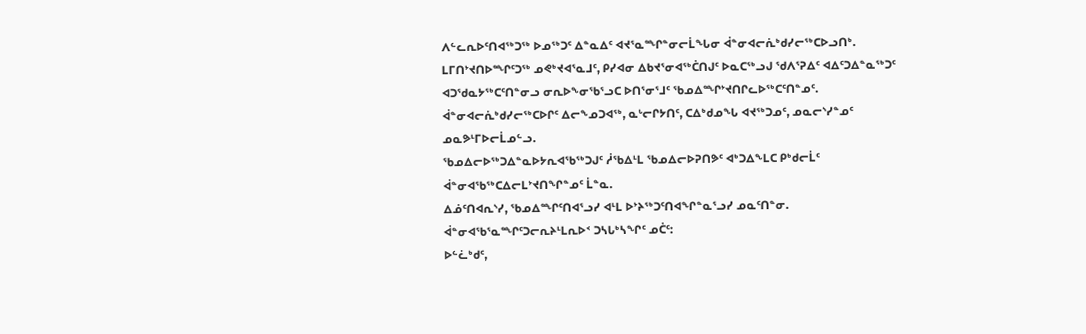ᐱᓪᓚᕆᐅᑦᑎᐊᖅᑐᖅ ᐅᓄᖅᑐᑦ ᐃᓐᓇᐃᑦ ᐊᔪᕐᓇᙱᓐᓂᓕᒫᖓᓂ ᐋᓐᓂᐊᓕᕇᒃᑯᓯᓕᖅᑕᐅᓗᑎᒃ. ᒪᒥᑎᔾᔪᑎᐅᙱᑦᑐᖅ ᓄᕙᒃᔪᐊᕐᓇᒧᑦ, ᑭᓯᐊᓂ ᐃᑲᔪᕐᓂᐊᖅᑖᑎᒍᑦ ᐅᓇᑕᖅᓗᒍ ᖁᐱᕐᕈᐃᑦ ᐊᐃᑦᑐᐃᓐᓇᖅᑐᑦ ᐊᑐᖁᓇᔭᖅᑕᑦᑎᓐᓂᓗ ᓂᕆᐅᖕᓂᖃᕐᓗᑕ ᐅᑎᕐᓂᕐᒧᑦ ᖃᓄᐃᙱᔾᔪᑎᒋᓚᐅᖅᑕᑦᑎᓐᓄᑦ.
ᐋᓐᓂᐊᓕᕇᒃᑯᓯᓕᖅᑕᐅᒋᑦ ᐃᓕᖕᓄᑐᐊᖅ, ᓇᒡᓕᒋᔭᑎᑦ, ᑕᐃᒃᑯᓄᖓ ᐊᔪᖅᑐᓄᑦ, ᓄᓇᓕᔅᓯᓐᓄᑦ ᓄᓇᕗᒻᒥᐅᓕᒫᓄᓪᓗ.
ᖃᓄᐃᓕᐅᖅᑐᐃᓐᓇᐅᔭᕆᐊᖃᖅᑐᒍᑦ ᓲᖃᐃᒻᒪ ᖃᓄᐃᓕᐅᕈᑎᕗᑦ ᐊᒃᑐᐃᖕᒪᑕ ᑭᒃᑯᓕᒫᑦ ᐋᓐᓂᐊᖃᖅᑕᐃᓕᒪᔾᔪᑎᖏᓐᓄᑦ ᒫᓐᓇ.
ᐃᓅᑦᑎᐊᕆᔅᓯ, ᖃᓄᐃᙱᑦᑎᐊᕐᓗᓯ ᐊᒻᒪ ᐅᔾᔨᖅᑐᑦᑎᐊᖏᓐᓇᕐᓗᓯ ᓄᓇᑦᑎᓐᓂ.
ᐋᓐᓂᐊᖃᕐᓇᙱᑦᑐᓕᕆᔨᒻᒪᕆᐅᑉ ᑐᓴᒐᒃᓴᖏᑦ ᓄᑖᑦ:
ᐅᓪᓛᒃᑯᑦ,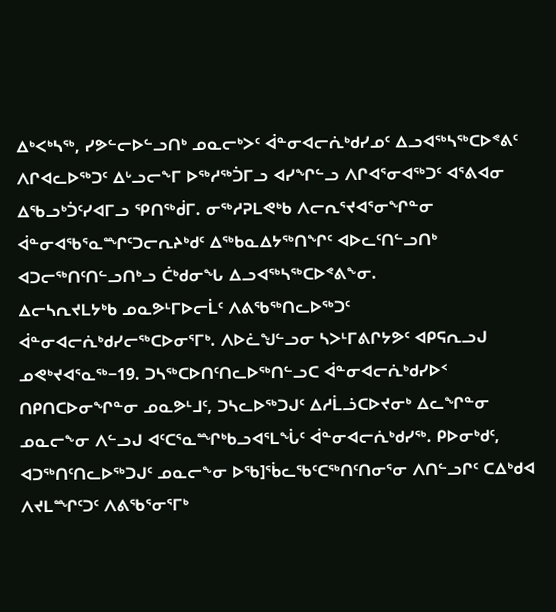ᐃᒃᐸᒃᓴᖅ, ᓯᕗᓪᓕᐅᓪᓗᑎᒃ ᓄᓇᓕᒃᐳᑦ ᐋᓐᓂᐊᓕᕇᒃᑯᓯᓄᑦ ᐃᓗᐊᖅᓴᖅᑕᐅᕝᕕᑦ ᐱᒋᐊᓚᐅᖅᑐᑦ ᐃᒡᓗᓕᖕᒥ ᐅᖅᓱᖅᑑᒥᓗ ᐊᓯᖏᓪᓗ ᐱᒋᐊᕐᓂᐊᖅᑐᑦ ᐊᕐᕕᐊᓂ ᐃᖃᓗᒃᑑᑦᓯᐊᒥᓗ ᕿᑎᖅᑰᒥ. ᓂᖅᓱᕈᒪᕙᒃᑲ ᐱᓕᕆᕐᔪᐊᕐᓂᖏᓐᓂ ᐋᓐᓂᐊᖃᕐᓇᙱᑦᑐᓕᕆᔨᒃᑯᑦ ᐃᖅᑲᓇᐃᔭᖅᑎᖏᑦ ᐊᐅᓚᑦᑎᓪᓗᑎᒃ ᐊᑐᓕᖅᑎᑦᑎᓪᓗᑎᒃᓗ ᑖᒃᑯᓂᖓ ᐃᓗᐊᖅᓴᖅᑕᐅᕝᕕᖕᓂ.
ᐃᓕᓴᕆᔪᒪᔭᒃᑲ ᓄᓇᕗᒻᒥᐅᓕᒫᑦ ᐱᕕᖃᖅᑎᓚᐅᖅᑐᑦ ᐋᓐᓂᐊᓕᕇᒃᑯᓯᓕᖅᑕᐅᓂᕐᒥᒃ. ᐱᐅᓛᖑᓪᓗᓂ ᓴᐳᒻᒥᕕᒋᔭᕗᑦ ᐊᑭᕋᕆᓗᒍ ᓄᕙᒃᔪᐊᕐᓇᖅ−19. ᑐᓴᖅᑕᐅᑎᑦᑎᓚᐅᖅᑎᓪᓗᑕ ᐋᓐᓂᐊᓕᕇᒃᑯᓯᐅᑉ ᑎᑭᑎᑕᐅᓂᖏᓐᓂ ᓄᓇᕗᒻᒧᑦ, ᑐᓴᓚᐅᖅᑐᒍᑦ ᐃᓱᒫᓘᑕᐅᔪᓂᒃ ᐃᓚᖏᓐᓂ ᓄᓇᓕᖕᓂ ᐱᓪᓗᒍ ᐊᑦᑕᕐᓇᙱᒃᑲᓗᐊᕐᒪᖔᑦ ᐋᓐᓂᐊᓕᕇᒃᑯᓯᖅ. ᑭᐅᓂᒃᑯᑦ, ᐊᑐᖅᑎᑦᑎᓚᐅᖅᑐᒍᑦ ᓄᓇᓕᖕᓂ ᐅᖃ]ᕐᑳᓚᖃᑦᑕᖅᑎᑦᑎᓂᕐᓂ ᐱᑎᓪᓗᒋᑦ ᑕᐃᒃᑯᐊ ᐱᔪᒪᙱᑦᑐᑦ ᐱᕕᖃᕐᓂᕐᒥᒃ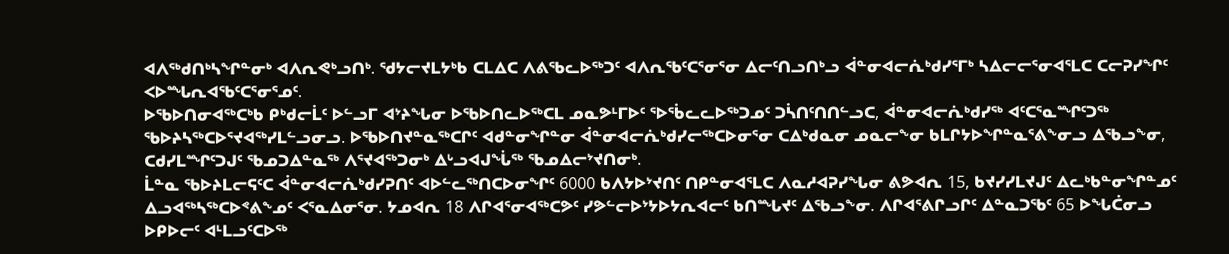ᐊᐱᖅᑯᑎᒃᓴᖏᓐᓂᒃ ᐊᐱᕆᕙᒃᓗᑎᒃ. ᖁᔭᓕᔪᒪᔭᒃᑲ ᑕᒪᐃᑕ ᐱᕕᖃᓚᐅᖅᑐᑦ ᐊᐱᕆᖃᑦᑕᕐᓂᕐᓂ ᐃᓕᑦᑎᓗᑎᒃᓗ ᐋᓐᓂᐊᓕᕇᒃᑯᓯᕐᒥᒃ ᓴᐃᓕᓕᕐᓂᐊᕐᒪᑕ ᑕᓕᕈᓯᖏᑦ ᐸᐅᙵᕆᐊᖃᑦᑕᕐᓂᕐᓄᑦ.
ᐅᖃᐅᑎᓂᐊᖅᑕᒃᑲ ᑭᒃᑯᓕᒫᑦ ᐅᓪᓗᒥ ᐊᔾᔨᖓᓂ ᐅᖃᐅᑎᓚᐅᖅᑕᒪ ᓄᓇᕗᒻᒥᐅᑦ ᕐᐅᕐᑳᓚᓚᐅᖅᑐᓄᑦ ᑐᓵᑎᑦᑎᑎᓪᓗᑕ, ᐋᓐᓂᐊᓕᕇᒃᑯᓯᖅ ᐊᑦᑕᕐᓇᙱᑦᑐᖅ ᖃᐅᔨᓴᖅᑕᐅᕐᔪᐊᖅᓯᒪᓪᓗᓂᓗ. ᐅᖃᐅᑎᔪᓐᓇᖅᑕᒋᑦ ᐊᑯᓐᓂᖏᓐᓂ ᐋᓐᓂᐊᓕᕇᒃᑯᓯᓕᖅᑕᐅᓂᕐᓂ ᑕᐃᒃᑯᓇᓂ ᓄᓇᓕᖕᓂ ᑲᒪᒋᔭᐅᖏᓐᓇᕐᕕᖕᓂᓗ ᐃᖃᓗᖕᓂ, ᑕᑯᓯᒪᙱᑦᑐᒍᑦ ᖃᓄᑐᐃᓐᓇᖅ ᐱᕐᔪᐊᖅᑐᓂᒃ ᐃᒡᓗᐊᒍᖔᖅ ᖃᓄᐃᓕᔾᔪᑎᓂᒃ.
ᒫᓐᓇ ᖃᐅᔨᒪᓕᕋᑦᑕ ᐋᓐᓂᐊᓕᕇᒃᑯᓯᕈᑎᑦ ᐊᐅᓪᓚᖅᑎᑕᐅᓂᖏᑦ 6000 ᑲᐱᔭᐅᔾᔪᑎᑦ ᑎᑭᓐᓂᐊᕐᒪᑕ ᐱᓇᓱᐊᕈᓯᖓᓂ ᕕᕗᐊᕆ 15, ᑲᔪᓯᓯᒪᔪᒍᑦ ᐃᓚᒃᑲᓐᓂᖏᓐᓄᑦ ᐃᓗᐊᖅᓴᖅᑕᐅᕝᕕᖕᓄᑦ ᐸᕐᓇᐃᓂᕐᓂ. ᔭᓄᐊᕆ 18 ᐱᒋᐊᕐᓂᐊᖅᑕᕗᑦ ᓯᕗᓪᓕᐅᔾᔭᐅᔭᕆᐊᓕᑦ ᑲᑎᙵᔪᑦ ᐃᖃᓗᖕᓂ. ᐱᒋᐊᕐᕕᒋᓗᒋᑦ ᐃᓐᓇᑐᖃᑦ 65 ᐅᖓᑖᓂᓗ ᐅᑭᐅᓕᑦ ᐊᒻᒪᓗᑦᑕᐅᖅ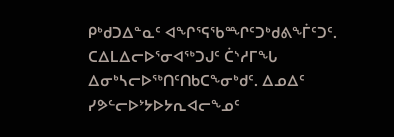ᑭᒃᑯᑐᐃᓐᓇᑦ ᐊᖏᕐᕋᖃᙱᑦᑐᒃᑯᕕᖕᒦᑦᑐᑦ. ᑕᐃᒪᐃᓕᐅᕐᓂᐊᖅᑐᒍᑦ ᑖᔅᓱᒥᖓ ᐃᓂᒃᓴᓕᐅᖅᑎᑦᑎᑲᑕᖕᓂᒃᑯᑦ. ᐃᓄᐃᑦ ᓯᕗᓪᓕᐅᔾᔭᐅᔭᕆᐊᓕᖕᓄᑦ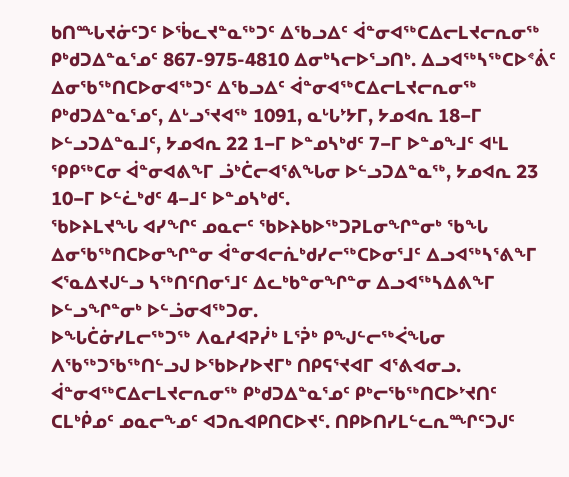ᑲᑎᙵᔪᓃᑦᑐᑦ ᐅᕐᑳᓚᔪᓐᓇᖅᑐᑦ ᐃᖃᓗᐃᑦ ᐋᓐᓂᐊᖅᑕᐃᓕᒪᔪᓕᕆᓂᖅ ᑭᒃᑯᑐᐃᓐᓇᕐᓄᑦ 867-975-4810 ᐃᓂᒃᓴᓕᐅᕐᓗᑎᒃ. ᐃᓗᐊᖅᓴᖅᑕᐅᕝᕖᑦ ᐃᓂᖃᖅᑎᑕᐅᓂᐊᖅᑐᑦ ᐃᖃᓗᐃᑦ ᐋᓐᓂᐊᖅᑕᐃᓕᒪᔪᓕᕆᓂᖅ ᑭᒃᑯᑐᐃᓐᓇᕐᓄᑦ, ᐃᒡᓗᕐᔪᐊᖅ 1091, ᓇᒡᒐᔾᔭᒥ, ᔭᓄᐊᕆ 18−ᒥ ᐅᓪᓗᑐᐃᓐᓇᒧᑦ, ᔭᓄᐊᕆ 22 1−ᒥ ᐅᓐᓄᓴᒃᑯᑦ 7−ᒥ ᐅᓐᓄᖕᒧᑦ ᐊᒻᒪ ᕿᑭᖅᑕᓂ ᐋᓐᓂᐊᕕᖕᒥ ᓘᒃᑖᓕᐊᕐᕕᖓᓂ ᐅᓪᓗᑐᐃᓐᓇᖅ, ᔭᓄᐊᕆ 23 10−ᒥ ᐅᓪᓛᒃᑯᑦ 4−ᒧᑦ ᐅᓐᓄᓴᒃᑯᑦ.
ᖃᐅᔨᒪᔪᖓ ᐊᓯᖏᑦ ᓄᓇᓕᑦ ᖃᐅᔨᑲᐅᖅᑐᕈᒪᓂᖏᓐᓂᒃ ᖃᖓ ᐃᓂᖃᖅᑎᑕᐅᓂᖏᓐᓂ ᐋᓐᓂᐊᓕᕇᒃᑯᓯᓕᖅᑕᐅᓂᕐᒧᑦ ᐃᓗᐊᖅᓴᕐᕕᖕᒥ ᐸᕐᓇᐃᔪᒍᓪᓗ ᓴᖅᑎᑦᑎᓂᕐᒧᑦ ᐃᓚᒃᑲᓐᓂᖏᓐᓂ ᐃᓗᐊᖅᓴᐃᕕᖕᒥ ᐅᓪᓗᖏᓐᓂᒃ ᐅᓪᓘᓂᐊᖅᑐᓂ.
ᐅᖓᑖᓃᓯᒪᓕᖅᑐᖅ ᐱᓇᓱᐊᕈᓰᒃ ᒪᕐᕉᒃ ᑭᖑᓪᓕᖅᐹᖓᓂ ᐱᖃᖅᑐᖃᖅᑎᓪᓗᒍ ᐅᖃᐅᓯᐅᔪᒥᒃ ᑎᑭᕋᕐᔪᐊᒥ ᐊᕐᕕᐊᓂᓗ. ᐋᓐᓂᐊᖅᑕᐃᓕᒪᔪᓕᕆᓂᖅ ᑭᒃᑯᑐᐃᓐᓇᕐᓄᑦ ᑭᒃᓕᖃᖅᑎᑕᐅᔾᔪᑎᑦ ᑕᒪᒃᑮᓄᑦ ᓄᓇᓕᖕᓄᑦ ᐊᑐᕆᐊᑭᑎᑕᐅᔪᑦ. ᑎᑭᐅᑎᓯᒪᓪᓚᕆᙱᑦᑐᒍᑦ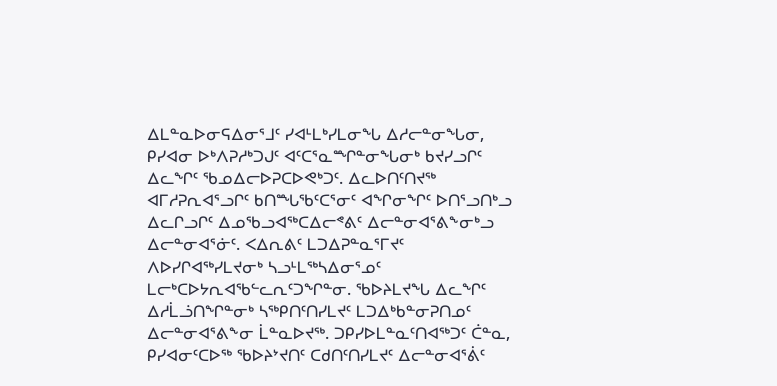ᐃᒪᓐᓇᐅᓂᕋᐃᓂᕐᒧᑦ ᓯᐊᒻᒪᒃᓯᒪᓂᖓ ᐃᓱᓕᓐᓂᖓᓂ, ᑭᓯᐊᓂ ᐅᒃᐱᕈᓱᒃᑐᒍᑦ ᐊᑦᑕᕐᓇᙱᓐᓂᖓᓂᒃ ᑲᔪᓯᓗᒋᑦ ᐃᓚᖏᑦ ᖃᓄᐃᓕᐅᕈᑕᐅᕙᒃᑐᑦ. ᐃᓚᐅᑎᑦᑎᔪᖅ ᐊᒥᓱᕈᕆᐊᕐᓗᒋᑦ ᑲᑎᙵᖃᑦᑕᕐᓂᑦ ᐊᖏᓂᖏᑦ ᐅᑎᕐᓗᑎᒃᓗ ᐃᓚᒋᓗᒋᑦ ᐃᓄᖃᓗᐊᖅᑕᐃᓕᕝᕕᑦ ᐃᓕᓐᓂᐊᕐᕕᖕᓂᒃᓗ ᐃᓕᓐᓂᐊᕐᓃᑦ. ᐸᐃᕆᕕᑦ ᒪᑐᐃᕈᓐᓇᕐᒥᔪᑦ ᐱᐅᓯᒋᐊᖅᓯᒪᔪᓂᒃ ᓴᓗᒻᒪᖅᓴᐃᓂᕐᓄᑦ ᒪᓕᒃᑕᐅᔭᕆᐊᖃᓪᓚᕆᑦᑐᖏᓐᓂ. ᖃᐅᔨᒪᔪᖓ ᐃᓚᖏᑦ ᐃᓱᒫᓘᑎᖏᓐᓂᒃ ᓴᖅᑭᑎᑦᑎᓯᒪᔪᑦ ᒪᑐᐃᒃᑲᓐᓂᕈᑎᓄᑦ ᐃᓕᓐᓂᐊᕐᕕᖕᓂ ᒫᓐᓇᐅᔪᖅ. ᑐᑭᓯᐅᒪᓐᓇᑦᑎᐊᖅᑐᑦ ᑖᓐᓇ, ᑭᓯᐊᓂᑦᑕᐅᖅ ᖃᐅᔨᔾᔪᑎᑦ ᑕᑯᑎᑦᑎᓯᒪᔪᑦ ᐃᓕᓐᓂᐊᕐᕖᑦ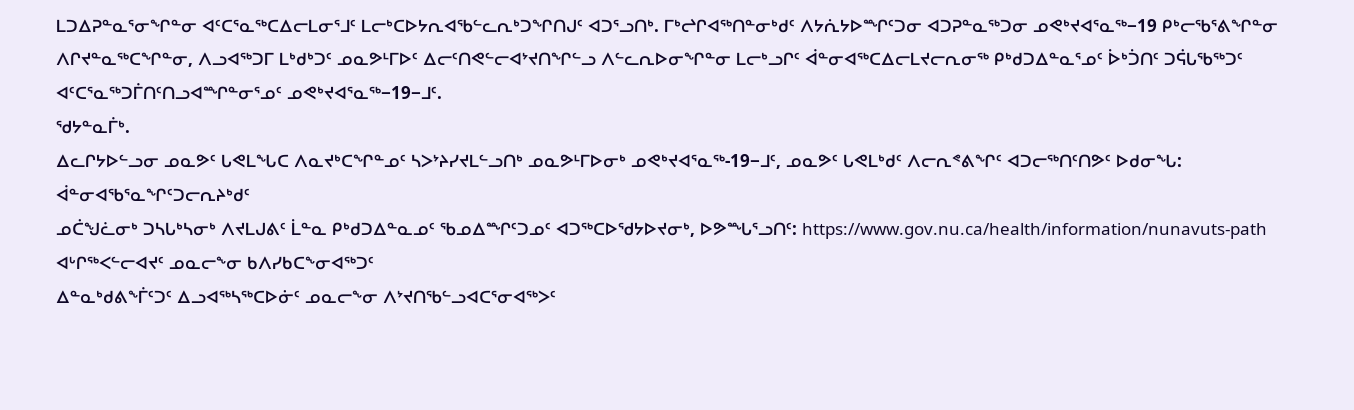ᒪᑐᐃᕈᓐᓇᕐᓂᖏᓐᓂ ᐊᑦᑕᕐᓇᖅᑕᐃᓕᒪᓂᕐᒧᑦ ᒪᓕᒃᑕᐅᔭᕆᐊᖃᓪᓚᕆᒃᑐᖏᑎᒍᑦ ᐊᑐᕐᓗᑎᒃ. ᒥᒃᖠᒋᐊᖅᑎᓐᓂᒃᑯᑦ ᐱᔭᕇᔭᐅᙱᑦᑐᓂ ᐊᑐᕈᓐᓇᖅᑐᓂ ᓄᕙᒃᔪᐊᕐᓇᖅ−19 ᑭᒃᓕᖃᕐᕕᖏᓐᓂ ᐱᒋᔪᓐᓇᖅᑕᖏᓐᓂ, ᐱᓗᐊᖅᑐᒥ ᒪᒃᑯᒃᑐᑦ ᓄᓇᕗᒻᒥᐅᑦ ᐃᓕᑦᑎᕙᓪᓕᐊᔾᔪᑎᖏᓪᓗ ᐱᓪᓚᕆᐅᓂᖏᓐᓂ ᒪᓕᒃᓗᒋᑦ ᐋᓐᓂᐊᖅᑕᐃᓕᒪᔪᓕᕆᓂᖅ ᑭᒃᑯᑐᐃᓐᓇᕐᓄᑦ ᐆᒃᑑᑎᑦ ᑐᕌᒐᖃᖅᑐᑦ ᐊᑦᑕᕐᓇᖅᑐᒦᑎᑦᑎᓗᐊᙱᓐᓂᕐᓄᑦ ᓄᕙᒃᔪᐊᕐᓇᖅ−19−ᒧᑦ.
ᖁᔭᓐᓇᒦᒃ.
ᐃᓚᒋᔭᐅᓪᓗᓂ ᓄᓇᕗᑦ ᒐᕙᒪᖓᑕ ᐱᓇᔪᒃᑕᖏᓐᓄᑦ ᓴᐳᔾᔨᓯᔪᒪᓪᓗᑎᒃ ᓄᓇᕗᒻᒥᐅᓂᒃ ᓄᕙᒃᔪᐊᕐᓇᖅ-19−ᒧᑦ, ᓄᓇᕗᑦ ᒐᕙᒪᒃᑯᑦ ᐱᓕᕆᕝᕕᖏᑦ ᐊᑐᓕᖅᑎᑦᑎᕗᑦ ᐅᑯᓂᖓ:
ᐋᓐᓂᐊᖃᕐᓇᖏᑦᑐᓕᕆᔨᒃᑯᑦ
ᓄᑖᖑᓛᓂᒃ ᑐᓴᒐᒃᓴᓂᒃ ᐱᔪᒪᒍᕕᑦ ᒫᓐᓇ ᑭᒃᑯᑐᐃᓐᓇᓄᑦ ᖃᓄᐃᙱᑦᑐᓄᑦ ᐊᑐᖅᑕᐅᖁᔭᐅᔪᓂᒃ, ᐅᕗᙵᕐᓗᑎᑦ: https://www.gov.nu.ca/health/information/nunavuts-path
ᐊᒡᒋᖅᐸᓪᓕᐊᔪᑦ ᓄᓇᓕᖕᓂ ᑲᐱᓯᑲᑕᖕᓂᐊᖅᑐᑦ
ᐃᓐᓇᒃᑯᕕᖕᒦᑦᑐᑦ ᐃᓗᐊᖅᓴᖅᑕᐅᓃᑦ ᓄᓇᓕᖕᓂ ᐱᔾᔪᑎᖃᓪᓗᐊᑕᕐᓂᐊᖅᐳᑦ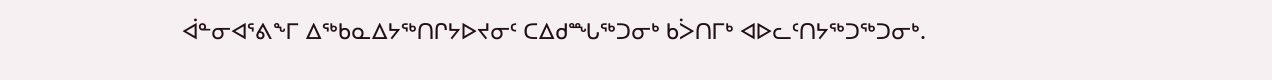ᐋᓐᓂᐊᕐᕕᖕᒥ ᐃᖅᑲᓇᐃᔭᖅᑎᒋᔭᐅᔪᓂᑦ ᑕᐃᑯᙵᖅᑐᓂᒃ ᑲᐴᑎᒥᒃ ᐊᐅᓚᑦᑎᔭᖅᑐᖅᑐᓂᒃ.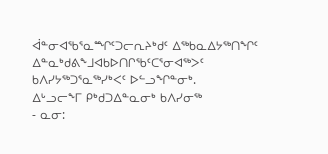ᐋᓐᓂᐊᖃᕐᓇᙱᑦᑐᓕᕆᔨᒃᑯᑦ ᐃᖅᑲᓇᐃᔭᖅᑎᖏᑦ ᐃᓐᓇᒃᑯᕕᖕᒧᐊᑲᐅᑎᒋᖃᑦᑕᕐᓂᐊᖅᐳᑦ ᑲᐱᓯᔭᖅᑐᕐᓇᖅᓯᒃᐸᑦ ᐅᓪᓗᖏᓐᓂᒃ.
ᐃᒡᓗᓕᖕᒥ ᑭᒃᑯᑐᐃᓐᓇᓂᒃ ᑲᐱᓯᓂᖅ
- ᓇᓂ: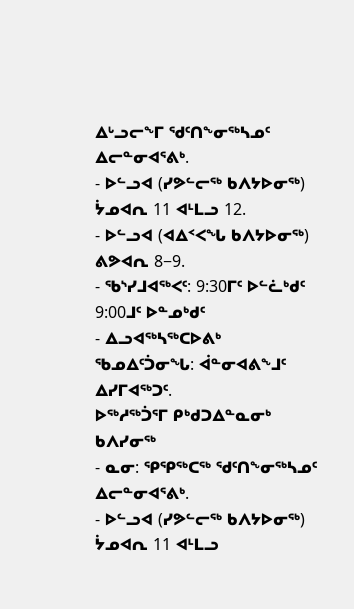ᐃᒡᓗᓕᖕᒥ ᖁᑦᑎᖕᓂᖅᓴᓄᑦ ᐃᓕᓐᓂᐊᕐᕕᒃ.
- ᐅᓪᓗᐊ (ᓯᕗᓪᓕᖅ ᑲᐱᔭᐅᓂᖅ) ᔮᓄᐊᕆ 11 ᐊᒻᒪᓗ 12.
- ᐅᓪᓗᐊ (ᐊᐃᑉᐸᖓ ᑲᐱᔭᐅᓂᖅ) ᕕᕗᐊᕆ 8−9.
- ᖃᔅᓯᒧᐊᖅᐸᑦ: 9:30ᒥᑦ ᐅᓪᓛᒃᑯᑦ 9:00ᒧᑦ ᐅᓐᓄᒃᑯᑦ
- ᐃᓗᐊᖅᓴᖅᑕᐅᕕᒃ ᖃᓄᐃᑦᑑᓂᖓ: ᐋᓐᓂᐊᕕᖕᒧᑦ ᐃᓯᒥᐊᖅᑐᑦ.
ᐅᖅᓱᖅᑑᕐᒥ ᑭᒃᑯᑐᐃᓐᓇᓂᒃ ᑲᐱᓯᓂᖅ
- ᓇᓂ: ᕿᕿᖅᑕᖅ ᖁᑦᑎᖕᓂᖅᓴᓄᑦ ᐃᓕᓐᓂᐊᕐᕕᒃ.
- ᐅᓪᓗᐊ (ᓯᕗᓪᓕᖅ ᑲᐱᔭᐅᓂᖅ) ᔮᓄᐊᕆ 11 ᐊᒻᒪᓗ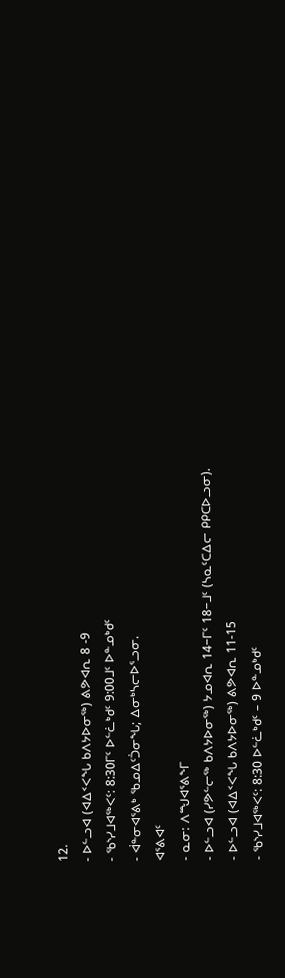12.
- ᐅᓪᓗᐊ (ᐊᐃᑉᐸᖓ ᑲᐱᔭᐅᓂᖅ) ᕕᕗᐊᕆ 8 -9
- ᖃᔅᓯᒧᐊᖅᐸᑦ: 8:30ᒥᑦ ᐅᓪᓛᒃᑯᑦ 9:00ᒧᑦ ᐅᓐᓄᒃᑯᑦ
- ᐋᓐᓂᐊᕐᕕᒃ ᖃᓄᐃᑦᑑᓂᖓ; ᐃᓂᒃᓴᓕᐅᕐᓗᓂ.
ᐊᕐᕕᐊᑦ
- ᓇᓂ: ᐱᙳᐊᕐᕕᖕᒥ
- ᐅᓪᓗᐊ (ᓯᕗᓪᓕᖅ ᑲᐱᔭᐅᓂᖅ) ᔭᓄᐊᕆ 14−ᒥᑦ 18−ᒧᑦ (ᓴᓇᑦᑕᐃᓕ ᑭᑭᑕᐅᓗᓂ).
- ᐅᓪᓗᐊ (ᐊᐃᑉᐸᖓ ᑲᐱᔭᐅᓂᖅ) ᕕᕗᐊᕆ 11-15
- ᖃᔅᓯᒧᐊᖅᐸᑦ: 8:30 ᐅᓪᓛᒃᑯᑦ – 9 ᐅᓐᓄᒃᑯᑦ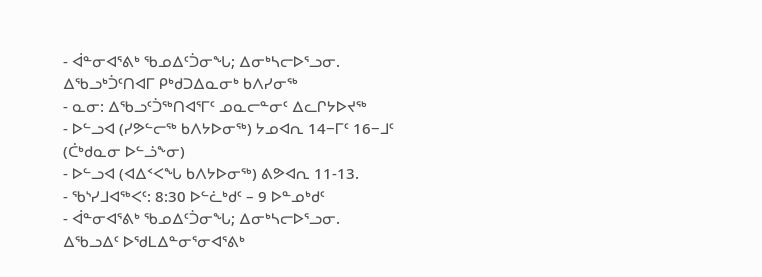- ᐋᓐᓂᐊᕐᕕᒃ ᖃᓄᐃᑦᑑᓂᖓ; ᐃᓂᒃᓴᓕᐅᕐᓗᓂ.
ᐃᖃᓗᒃᑑᑦᑎᐊᒥ ᑭᒃᑯᑐᐃᓇᓂᒃ ᑲᐱᓯᓂᖅ
- ᓇᓂ: ᐃᖃᓗᑦᑑᖅᑎᐊᕐᒥᑦ ᓄᓇᓕᓐᓂᑦ ᐃᓚᒋᔭᐅᔪᖅ
- ᐅᓪᓗᐊ (ᓯᕗᓪᓕᖅ ᑲᐱᔭᐅᓂᖅ) ᔭᓄᐊᕆ 14−ᒥᑦ 16−ᒧᑦ (ᑖᒃᑯᓇᓂ ᐅᓪᓘᖕᓂ)
- ᐅᓪᓗᐊ (ᐊᐃᑉᐸᖓ ᑲᐱᔭᐅᓂᖅ) ᕕᕗᐊᕆ 11-13.
- ᖃᔅᓯᒧᐊᖅᐸᑦ: 8:30 ᐅᓪᓛᒃᑯᑦ – 9 ᐅᓐᓄᒃᑯᑦ
- ᐋᓐᓂᐊᕐᕕᒃ ᖃᓄᐃᑦᑑᓂᖓ; ᐃᓂᒃᓴᓕᐅᕐᓗᓂ.
ᐃᖃᓗᐃᑦ ᐅᖁᒪᐃᓐᓂᕐᓂᐊᕐᕕᒃ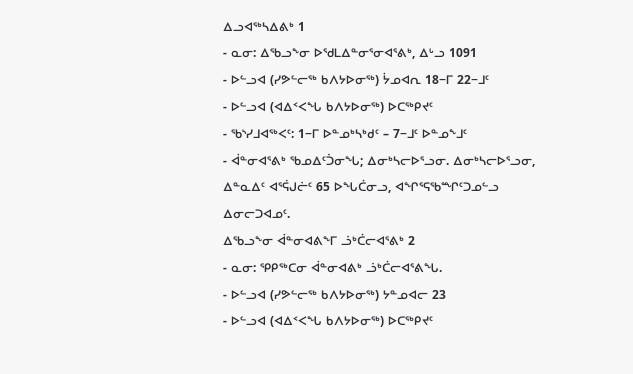ᐃᓗᐊᖅᓴᐃᕕᒃ 1
- ᓇᓂ: ᐃᖃᓗᖕᓂ ᐅᖁᒪᐃᓐᓂᕐᓂᐊᕐᕕᒃ, ᐃᒡᓗ 1091
- ᐅᓪᓗᐊ (ᓯᕗᓪᓕᖅ ᑲᐱᔭᐅᓂᖅ) ᔮᓄᐊᕆ 18−ᒥ 22−ᒧᑦ
- ᐅᓪᓗᐊ (ᐊᐃᑉᐸᖓ ᑲᐱᔭᐅᓂᖅ) ᐅᑕᖅᑭᔪᑦ
- ᖃᔅᓯᒧᐊᖅᐸᑦ: 1−ᒥ ᐅᓐᓄᒃᓴᒃᑯᑦ – 7−ᒧᑦ ᐅᓐᓄᖕᒧᑦ
- ᐋᓐᓂᐊᕐᕕᒃ ᖃᓄᐃᑦᑑᓂᖓ; ᐃᓂᒃᓴᓕᐅᕐᓗᓂ. ᐃᓂᒃᓴᓕᐅᕐᓗᓂ, ᐃᓐᓇᐃᑦ ᐊᕐᕌᒍᓖᑦ 65 ᐅᖓᑖᓂᓗ, ᐊᖏᕐᕋᖃᙱᑦᑐᓄᓪᓗ ᐃᓂᓕᑐᐊᓄᑦ.
ᐃᖃᓗᖕᓂ ᐋᓐᓂᐊᕕᖕᒥ ᓘᒃᑖᓕᐊᕐᕕᒃ 2
- ᓇᓂ: ᕿᑭᖅᑕᓂ ᐋᓐᓂᐊᕕᒃ ᓘᒃᑖᓕᐊᕐᕕᖓ.
- ᐅᓪᓗᐊ (ᓯᕗᓪᓕᖅ ᑲᐱᔭᐅᓂᖅ) ᔭᓐᓄᐊᓕ 23
- ᐅᓪᓗᐊ (ᐊᐃᑉᐸᖓ ᑲᐱᔭᐅᓂᖅ) ᐅᑕᖅᑭᔪᑦ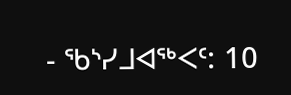- ᖃᔅᓯᒧᐊᖅᐸᑦ: 10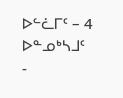ᐅᓪᓛᒥᑦ – 4 ᐅᓐᓄᒃᓴᒧᑦ
-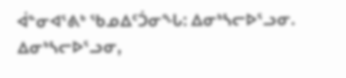ᐋᓐᓂᐊᕐᕕᒃ ᖃᓄᐃᑦᑑᓂᖓ: ᐃᓂᒃᓴᓕᐅᕐᓗᓂ. ᐃᓂᒃᓴᓕᐅᕐᓗᓂ,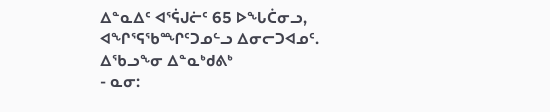ᐃᓐᓇᐃᑦ ᐊᕐᕌᒍᓖᑦ 65 ᐅᖓᑖᓂᓗ, ᐊᖏᕐᕋᖃᙱᑦᑐᓄᓪᓗ ᐃᓂᓕᑐᐊᓄᑦ.
ᐃᖃᓗᖕᓂ ᐃᓐᓇᒃᑯᕕᒃ
- ᓇᓂ: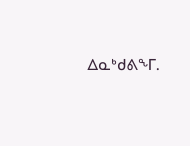ᐃᓇᒃᑯᕕᖕᒥ.